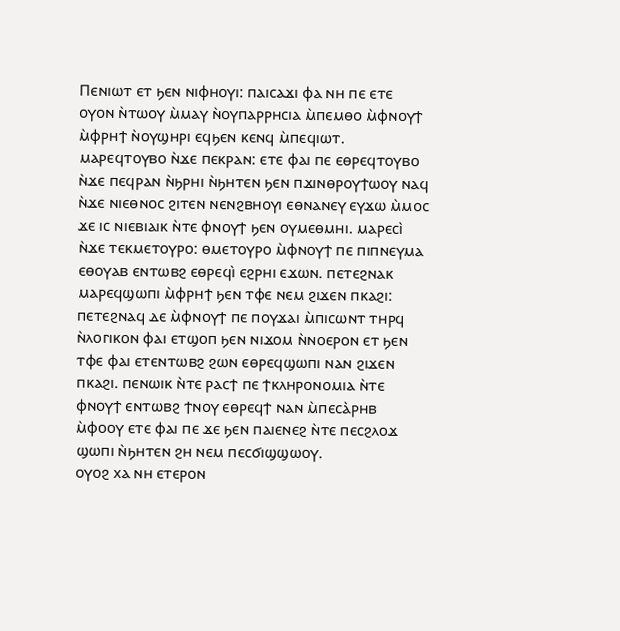Ⲡⲉⲛⲓⲱⲧ ⲉⲧ ϧⲉⲛ ⲛⲓⲫⲏⲟⲩⲓ: ⲡⲁⲓⲥⲁϫⲓ ⲫⲁ ⲛⲏ ⲡⲉ ⲉⲧⲉ ⲟⲩⲟⲛ ⲛ̀ⲧⲱⲟⲩ ⲙ̀ⲙⲁⲩ ⲛ̀ⲟⲩⲡⲁⲣⲣⲏⲥⲓⲁ ⲙ̀ⲡⲉⲙⲑⲟ ⲙ̀ⲫⲛⲟⲩϯ ⲙ̀ⲫⲣⲏϯ ⲛ̀ⲟⲩϣⲏⲣⲓ ⲉϥϧⲉⲛ ⲕⲉⲛϥ ⲙ̀ⲡⲉϥⲓⲱⲧ. ⲙⲁⲣⲉϥⲧⲟⲩⲃⲟ ⲛ̀ϫⲉ ⲡⲉⲕⲣⲁⲛ: ⲉⲧⲉ ⲫⲁⲓ ⲡⲉ ⲉⲑⲣⲉϥⲧⲟⲩⲃⲟ ⲛ̀ϫⲉ ⲡⲉϥⲣⲁⲛ ⲛ̀ϧⲣⲏⲓ ⲛ̀ϧⲏⲧⲉⲛ ϧⲉⲛ ⲡϫⲓⲛⲑⲣⲟⲩϯⲱⲟⲩ ⲛⲁϥ ⲛ̀ϫⲉ ⲛⲓⲉⲑⲛⲟⲥ ϩⲓⲧⲉⲛ ⲛⲉⲛϩⲃⲏⲟⲩⲓ ⲉⲑⲛⲁⲛⲉⲩ ⲉⲩϫⲱ ⲙ̀ⲙⲟⲥ ϫⲉ ⲓⲥ ⲛⲓⲉⲃⲓⲁⲓⲕ ⲛ̀ⲧⲉ ⲫⲛⲟⲩϯ ϧⲉⲛ ⲟⲩⲙⲉⲑⲙⲏⲓ. ⲙⲁⲣⲉⲥⲓ̀ ⲛ̀ϫⲉ ⲧⲉⲕⲙⲉⲧⲟⲩⲣⲟ: ⲑⲙⲉⲧⲟⲩⲣⲟ ⲙ̀ⲫⲛⲟⲩϯ ⲡⲉ ⲡⲓⲡⲛⲉⲩⲙⲁ ⲉⲑⲟⲩⲁⲃ ⲉⲛⲧⲱⲃϩ ⲉⲑⲣⲉϥⲓ̀ ⲉϩⲣⲏⲓ ⲉϫⲱⲛ. ⲡⲉⲧⲉϩⲛⲁⲕ ⲙⲁⲣⲉϥϣⲱⲡⲓ ⲙ̀ⲫⲣⲏϯ ϧⲉⲛ ⲧⲫⲉ ⲛⲉⲙ ϩⲓϫⲉⲛ ⲡⲕⲁϩⲓ: ⲡⲉⲧⲉϩⲛⲁϥ ⲇⲉ ⲙ̀ⲫⲛⲟⲩϯ ⲡⲉ ⲡⲟⲩϫⲁⲓ ⲙ̀ⲡⲓⲥⲱⲛⲧ ⲧⲏⲣϥ ⲛ̀ⲗⲟⲅⲓⲕⲟⲛ ⲫⲁⲓ ⲉⲧϣⲟⲡ ϧⲉⲛ ⲛⲓϫⲟⲙ ⲛ̀ⲛⲟⲉⲣⲟⲛ ⲉⲧ ϧⲉⲛ ⲧⲫⲉ ⲫⲁⲓ ⲉⲧⲉⲛⲧⲱⲃϩ ϩⲱⲛ ⲉⲑⲣⲉϥϣⲱⲡⲓ ⲛⲁⲛ ϩⲓϫⲉⲛ ⲡⲕⲁϩⲓ. ⲡⲉⲛⲱⲓⲕ ⲛ̀ⲧⲉ ⲣⲁⲥϯ ⲡⲉ ϯⲕⲗⲏⲣⲟⲛⲟⲙⲓⲁ ⲛ̀ⲧⲉ ⲫⲛⲟⲩϯ ⲉⲛⲧⲱⲃϩ ϯⲛⲟⲩ ⲉⲑⲣⲉϥϯ ⲛⲁⲛ ⲙ̀ⲡⲉⲥⲁ̀ⲣⲏⲃ ⲙ̀ⲫⲟⲟⲩ ⲉⲧⲉ ⲫⲁⲓ ⲡⲉ ϫⲉ ϧⲉⲛ ⲡⲁⲓⲉⲛⲉϩ ⲛ̀ⲧⲉ ⲡⲉⲥϩⲗⲟϫ ϣⲱⲡⲓ ⲛ̀ϧⲏⲧⲉⲛ ϩⲏ ⲛⲉⲙ ⲡⲉⲥϭⲓϣϣⲱⲟⲩ.
ⲟⲩⲟϩ ⲭⲁ ⲛⲏ ⲉⲧⲉⲣⲟⲛ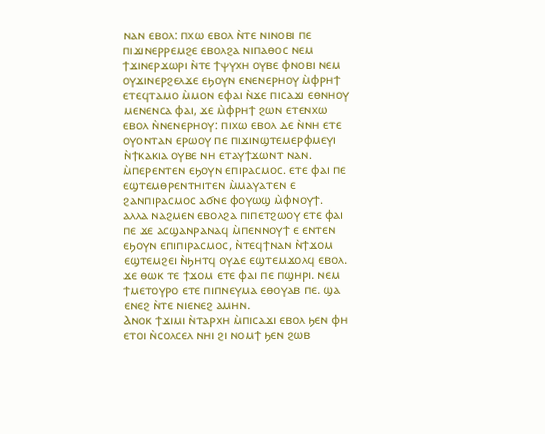ⲛⲁⲛ ⲉⲃⲟⲗ: ⲡⲭⲱ ⲉⲃⲟⲗ ⲛ̀ⲧⲉ ⲛⲓⲛⲟⲃⲓ ⲡⲉ ⲡⲓϫⲓⲛⲉⲣⲣⲉⲙϩⲉ ⲉⲃⲟⲗϩⲁ ⲛⲓⲡⲁⲑⲟⲥ ⲛⲉⲙ ϯϫⲓⲛⲉⲣϫⲱⲣⲓ ⲛ̀ⲧⲉ ϯⲯⲩⲭⲏ ⲟⲩⲃⲉ ⲫⲛⲟⲃⲓ ⲛⲉⲙ ⲟⲩϫⲓⲛⲉⲣϩⲉⲗϫⲉ ⲉϧⲟⲩⲛ ⲉⲛⲉⲛⲉⲣⲏⲟⲩ ⲙ̀ⲫⲣⲏϯ ⲉⲧⲉϥⲧⲁⲙⲟ ⲙ̀ⲙⲟⲛ ⲉⲫⲁⲓ ⲛ̀ϫⲉ ⲡⲓⲥⲁϫⲓ ⲉⲑⲛⲏⲟⲩ ⲙⲉⲛⲉⲛⲥⲁ ⲫⲁⲓ, ϫⲉ ⲙ̀ⲫⲣⲏϯ ϩⲱⲛ ⲉⲧⲉⲛⲭⲱ ⲉⲃⲟⲗ ⲛ̀ⲛⲉⲛⲉⲣⲏⲟⲩ: ⲡⲓⲭⲱ ⲉⲃⲟⲗ ⲇⲉ ⲛ̀ⲛⲏ ⲉⲧⲉ ⲟⲩⲟⲛⲧⲁⲛ ⲉⲣⲱⲟⲩ ⲡⲉ ⲡⲓϫⲓⲛϣⲧⲉⲙⲉⲣⲫⲙⲉⲩⲓ ⲛ̀ϯⲕⲁⲕⲓⲁ ⲟⲩⲃⲉ ⲛⲏ ⲉⲧⲁⲩϯϫⲱⲛⲧ ⲛⲁⲛ. ⲙ̀ⲡⲉⲣⲉⲛⲧⲉⲛ ⲉϧⲟⲩⲛ ⲉⲡⲓⲣⲁⲥⲙⲟⲥ. ⲉⲧⲉ ⲫⲁⲓ ⲡⲉ ⲉϣⲧⲉⲙⲑⲣⲉⲛⲧⲏⲓⲧⲉⲛ ⲙ̀ⲙⲁⲩⲁⲧⲉⲛ ⲉ ϩⲁⲛⲡⲓⲣⲁⲥⲙⲟⲥ ⲁϭⲛⲉ ⲫⲟⲩⲱϣ ⲙ̀ⲫⲛⲟⲩϯ. ⲁⲗⲗⲁ ⲛⲁϩⲙⲉⲛ ⲉⲃⲟⲗϩⲁ ⲡⲓⲡⲉⲧϩⲱⲟⲩ ⲉⲧⲉ ⲫⲁⲓ ⲡⲉ ϫⲉ ⲁⲥϣⲁⲛⲣⲁⲛⲁϥ ⲙ̀ⲡⲉⲛⲛⲟⲩϯ ⲉ ⲉⲛⲧⲉⲛ ⲉϧⲟⲩⲛ ⲉⲡⲓⲡⲓⲣⲁⲥⲙⲟⲥ, ⲛ̀ⲧⲉϥϯⲛⲁⲛ ⲛ̀ϯϫⲟⲙ ⲉϣⲧⲉⲙϩⲉⲓ ⲛ̀ϧⲏⲧϥ ⲟⲩⲇⲉ ⲉϣⲧⲉⲙϫⲟⲗϥ ⲉⲃⲟⲗ. ϫⲉ ⲑⲱⲕ ⲧⲉ ϯϫⲟⲙ ⲉⲧⲉ ⲫⲁⲓ ⲡⲉ ⲡϣⲏⲣⲓ. ⲛⲉⲙ ϯⲙⲉⲧⲟⲩⲣⲟ ⲉⲧⲉ ⲡⲓⲡⲛⲉⲩⲙⲁ ⲉⲑⲟⲩⲁⲃ ⲡⲉ. ϣⲁ ⲉⲛⲉϩ ⲛ̀ⲧⲉ ⲛⲓⲉⲛⲉϩ ⲁⲙⲏⲛ.
Ⲁⲛⲟⲕ ϯϫⲓⲙⲓ ⲛ̀ⲧⲁⲣⲭⲏ ⲙ̀ⲡⲓⲥⲁϫⲓ ⲉⲃⲟⲗ ϧⲉⲛ ⲫⲏ ⲉⲧⲟⲓ ⲛ̀ⲥⲟⲗⲥⲉⲗ ⲛⲏⲓ ϩⲓ ⲛⲟⲙϯ ϧⲉⲛ ϩⲱⲃ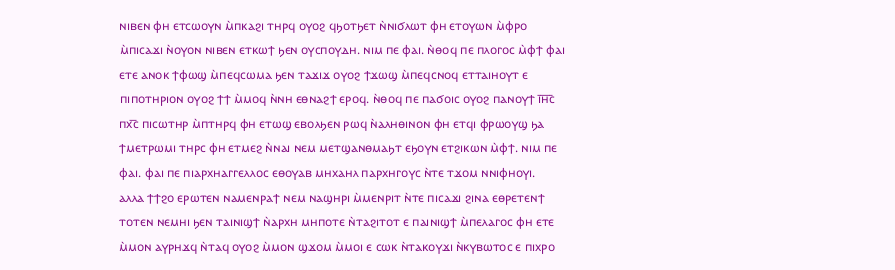ⲛⲓⲃⲉⲛ ⲫⲏ ⲉⲧⲥⲱⲟⲩⲛ ⲙ̀ⲡⲕⲁϩⲓ ⲧⲏⲣϥ ⲟⲩⲟϩ ϥϧⲟⲧϧⲉⲧ ⲛ̀ⲛⲓϭⲗⲱⲧ ⲫⲏ ⲉⲧⲟⲩⲱⲛ ⲙ̀ⲫⲣⲟ ⲙ̀ⲡⲓⲥⲁϫⲓ ⲛ̀ⲟⲩⲟⲛ ⲛⲓⲃⲉⲛ ⲉⲧⲕⲱϯ ϧⲉⲛ ⲟⲩⲥⲡⲟⲩⲇⲏ. ⲛⲓⲙ ⲡⲉ ⲫⲁⲓ. ⲛ̀ⲑⲟϥ ⲡⲉ ⲡⲗⲟⲅⲟⲥ ⲙ̀ⲫϯ ⲫⲁⲓ ⲉⲧⲉ ⲁⲛⲟⲕ ϯⲫⲱϣ ⲙ̀ⲡⲉϥⲥⲱⲙⲁ ϧⲉⲛ ⲧⲁϫⲓϫ ⲟⲩⲟϩ ϯϫⲱϣ ⲙ̀ⲡⲉϥⲥⲛⲟϥ ⲉⲧⲧⲁⲓⲏⲟⲩⲧ ⲉ ⲡⲓⲡⲟⲧⲏⲣⲓⲟⲛ ⲟⲩⲟϩ ϯϯ ⲙ̀ⲙⲟϥ ⲛ̀ⲛⲏ ⲉⲑⲛⲁϩϯ ⲉⲣⲟϥ. ⲛ̀ⲑⲟϥ ⲡⲉ ⲡⲁϭⲟⲓⲥ ⲟⲩⲟϩ ⲡⲁⲛⲟⲩϯ ⲓ︤ⲏ︦ⲥ︥ ⲡⲭ︤ⲥ︥ ⲡⲓⲥⲱⲧⲏⲣ ⲙ̀ⲡⲧⲏⲣϥ ⲫⲏ ⲉⲧⲱϣ ⲉⲃⲟⲗϧⲉⲛ ⲣⲱϥ ⲛ̀ⲁⲗⲏⲑⲓⲛⲟⲛ ⲫⲏ ⲉⲧϥⲓ ⲫⲣⲱⲟⲩϣ ϧⲁ ϯⲙⲉⲧⲣⲱⲙⲓ ⲧⲏⲣⲥ ⲫⲏ ⲉⲧⲙⲉϩ ⲛ̀ⲛⲁⲓ ⲛⲉⲙ ⲙⲉⲧϣⲁⲛⲑⲙⲁϧⲧ ⲉϧⲟⲩⲛ ⲉⲧϩⲓⲕⲱⲛ ⲙ̀ⲫϯ. ⲛⲓⲙ ⲡⲉ ⲫⲁⲓ. ⲫⲁⲓ ⲡⲉ ⲡⲓⲁⲣⲭⲏⲁⲅⲅⲉⲗⲗⲟⲥ ⲉⲑⲟⲩⲁⲃ ⲙⲏⲭⲁⲏⲗ ⲡⲁⲣⲭⲏⲅⲟⲩⲥ ⲛ̀ⲧⲉ ⲧϫⲟⲙ ⲛⲛⲓⲫⲏⲟⲩⲓ.
ⲁⲗⲗⲁ ϯϯϩⲟ ⲉⲣⲱⲧⲉⲛ ⲛⲁⲙⲉⲛⲣⲁϯ ⲛⲉⲙ ⲛⲁϣⲏⲣⲓ ⲙ̀ⲙⲉⲛⲣⲓⲧ ⲛ̀ⲧⲉ ⲡⲓⲥⲁϫⲓ ϩⲓⲛⲁ ⲉⲑⲣⲉⲧⲉⲛϯ ⲧⲟⲧⲉⲛ ⲛⲉⲙⲏⲓ ϧⲉⲛ ⲧⲁⲓⲛⲓϣϯ ⲛ̀ⲁⲣⲭⲏ ⲙⲏⲡⲟⲧⲉ ⲛ̀ⲧⲁϩⲓⲧⲟⲧ ⲉ ⲡⲁⲓⲛⲓϣϯ ⲙ̀ⲡⲉⲗⲁⲅⲟⲥ ⲫⲏ ⲉⲧⲉ ⲙ̀ⲙⲟⲛ ⲁⲩⲣⲏϫϥ ⲛ̀ⲧⲁϥ ⲟⲩⲟϩ ⲙ̀ⲙⲟⲛ ϣϫⲟⲙ ⲙ̀ⲙⲟⲓ ⲉ ⲥⲱⲕ ⲛ̀ⲧⲁⲕⲟⲩϫⲓ ⲛ̀ⲕⲩⲃⲱⲧⲟⲥ ⲉ ⲡⲓⲭⲣⲟ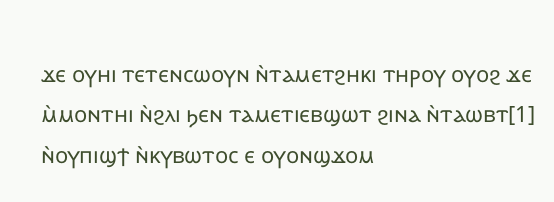ϫⲉ ⲟⲩⲏⲓ ⲧⲉⲧⲉⲛⲥⲱⲟⲩⲛ ⲛ̀ⲧⲁⲙⲉⲧϩⲏⲕⲓ ⲧⲏⲣⲟⲩ ⲟⲩⲟϩ ϫⲉ ⲙ̀ⲙⲟⲛⲧⲏⲓ ⲛ̀ϩⲗⲓ ϧⲉⲛ ⲧⲁⲙⲉⲧⲓⲉⲃϣⲱⲧ ϩⲓⲛⲁ ⲛ̀ⲧⲁⲱⲃⲧ[1] ⲛ̀ⲟⲩⲡⲓϣϯ ⲛ̀ⲕⲩⲃⲱⲧⲟⲥ ⲉ ⲟⲩⲟⲛϣϫⲟⲙ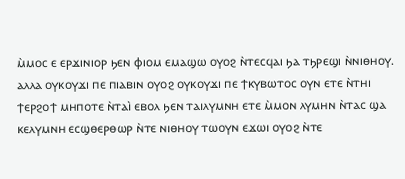ⲙ̀ⲙⲟⲥ ⲉ ⲉⲣϫⲓⲛⲓⲟⲣ ϧⲉⲛ ⲫⲓⲟⲙ ⲉⲙⲁϣⲱ ⲟⲩⲟϩ ⲛ̀ⲧⲉⲥϥⲁⲓ ϧⲁ ⲧϧⲣⲉϣⲓ ⲛ̀ⲛⲓⲑⲏⲟⲩ. ⲁⲗⲗⲁ ⲟⲩⲕⲟⲩϫⲓ ⲡⲉ ⲡⲓⲁⲃⲓⲛ ⲟⲩⲟϩ ⲟⲩⲕⲟⲩϫⲓ ⲡⲉ ϯⲕⲩⲃⲱⲧⲟⲥ ⲟⲩⲛ ⲉⲧⲉ ⲛ̀ⲧⲏⲓ ϯⲉⲣϩⲟϯ ⲙⲏⲡⲟⲧⲉ ⲛ̀ⲧⲁⲓ̀ ⲉⲃⲟⲗ ϧⲉⲛ ⲧⲁⲓⲗⲩⲙⲛⲏ ⲉⲧⲉ ⲙ̀ⲙⲟⲛ ⲗⲩⲙⲏⲛ ⲛ̀ⲧⲁⲥ ϣⲁ ⲕⲉⲗⲩⲙⲛⲏ ⲉⲥϣⲑⲉⲣⲑⲱⲣ ⲛ̀ⲧⲉ ⲛⲓⲑⲏⲟⲩ ⲧⲱⲟⲩⲛ ⲉϫⲱⲓ ⲟⲩⲟϩ ⲛ̀ⲧⲉ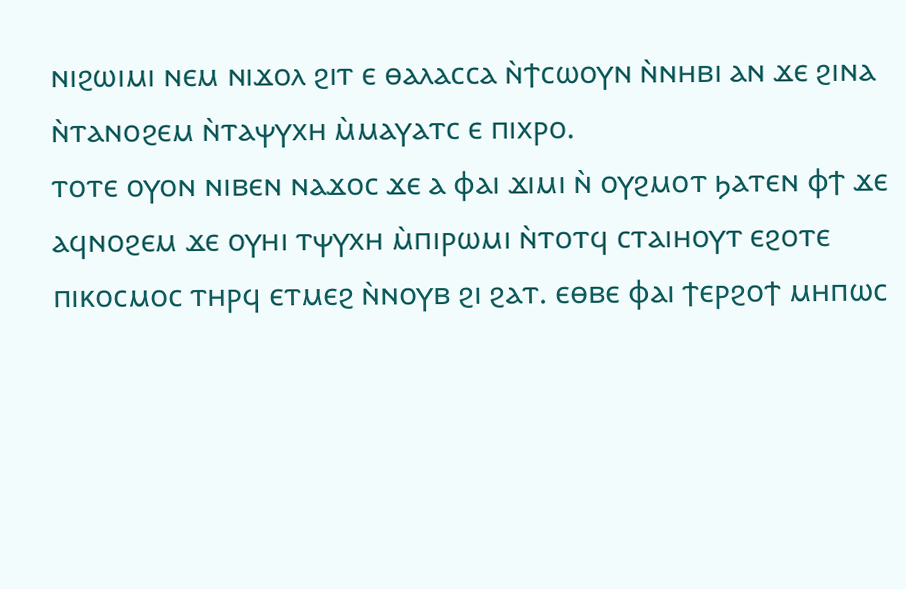ⲛⲓϩⲱⲓⲙⲓ ⲛⲉⲙ ⲛⲓϫⲟⲗ ϩⲓⲧ ⲉ ⲑⲁⲗⲁⲥⲥⲁ ⲛ̀ϯⲥⲱⲟⲩⲛ ⲛ̀ⲛⲏⲃⲓ ⲁⲛ ϫⲉ ϩⲓⲛⲁ ⲛ̀ⲧⲁⲛⲟϩⲉⲙ ⲛ̀ⲧⲁⲯⲩⲭⲏ ⲙ̀ⲙⲁⲩⲁⲧⲥ ⲉ ⲡⲓⲭⲣⲟ.
ⲧⲟⲧⲉ ⲟⲩⲟⲛ ⲛⲓⲃⲉⲛ ⲛⲁϫⲟⲥ ϫⲉ ⲁ ⲫⲁⲓ ϫⲓⲙⲓ ⲛ̀ ⲟⲩϩⲙⲟⲧ ϧⲁⲧⲉⲛ ⲫϯ ϫⲉ ⲁϥⲛⲟϩⲉⲙ ϫⲉ ⲟⲩⲏⲓ ⲧⲯⲩⲭⲏ ⲙ̀ⲡⲓⲣⲱⲙⲓ ⲛ̀ⲧⲟⲧϥ ⲥⲧⲁⲓⲏⲟⲩⲧ ⲉϩⲟⲧⲉ ⲡⲓⲕⲟⲥⲙⲟⲥ ⲧⲏⲣϥ ⲉⲧⲙⲉϩ ⲛ̀ⲛⲟⲩⲃ ϩⲓ ϩⲁⲧ. ⲉⲑⲃⲉ ⲫⲁⲓ ϯⲉⲣϩⲟϯ ⲙⲏⲡⲱⲥ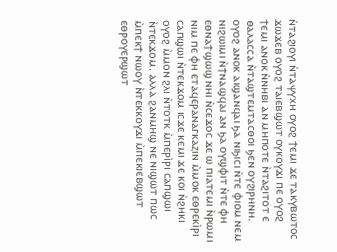ⲛ̀ⲧⲁϩⲓⲟⲩⲓ ⲛ̀ⲧⲁⲯⲩⲭⲏ ⲟⲩⲟϩ ϯⲉⲙⲓ ϫⲉ ⲧⲁⲕⲩⲃⲱⲧⲟⲥ ϫⲱϫⲉⲃ ⲟⲩⲟϩ ⲧⲁⲓⲉⲃϣⲱⲧ ⲟⲩⲕⲟⲩϫⲓ ⲡⲉ ⲟⲩⲟϩ ϯⲉⲙⲓ ⲁⲛⲟⲕ ⲛ̀ⲛⲏⲃⲓ ⲁⲛ ⲙⲏⲡⲟⲧⲉ ⲛ̀ⲧⲁϩⲓⲧⲟⲧ ⲉ ⲑⲁⲗⲁⲥⲥⲁ ⲛ̀ⲧⲁϣⲧⲉⲙⲧⲁⲥⲑⲟⲓ ϧⲉⲛ ⲟⲩϩⲓⲣⲏⲛⲏ. ⲟⲩⲟϩ ⲁⲛⲟⲕ ⲁⲓϣⲁⲛϥⲁⲓ ϧⲁ ⲛⲓϧⲓⲥⲓ ⲛ̀ⲧⲉ ⲫⲓⲟⲙ ⲛⲉⲙ ⲛⲓϩⲱⲓⲙⲓ ⲛ̀ϯⲛⲁϣϥⲁⲓ ⲁⲛ ϧⲁ ⲟⲩϣⲫⲓⲧ ⲛ̀ⲧⲉ ⲫⲏ ⲉⲑⲛⲁϯϣⲱϣ ⲛⲏⲓ ⲛ̀ⲥⲉϫⲟⲥ ϫⲉ ⲱ ⲡⲓⲁⲧⲉⲙⲓ ⲛ̀ⲣⲱⲙⲓ ⲛⲓⲙ ⲡⲉ ⲫⲏ ⲉⲧⲁϥⲉⲣⲁⲛⲁⲅⲕⲁⲍⲓⲛ ⲙ̀ⲙⲟⲕ ⲉⲑⲣⲉⲕⲓ̀ⲣⲓ ⲥⲁⲡϣⲱⲓ ⲛ̀ⲧⲉⲕϫⲟⲙ ⲓⲥϫⲉ ⲕⲉⲙⲓ ϫⲉ ⲕⲟⲓ ⲛ̀ϩⲏⲕⲓ ⲟⲩⲟϩ ⲙ̀ⲙⲟⲛ ϩⲗⲓ ⲛ̀ⲧⲟⲧⲕ ⲙ̀ⲡⲉⲣⲓ̀ⲣⲓ ⲥⲁⲡϣⲱⲓ ⲛ̀ⲧⲉⲕϫⲟⲙ. ⲁⲗⲗⲁ ϩⲁⲛⲙⲏϣ ⲛⲉ ⲛⲓϣⲱⲧ ⲡⲱⲥ ⲙ̀ⲡⲉⲕϯ ⲛⲱⲟⲩ ⲛ̀ⲧⲉⲕⲕⲟⲩϫⲓ ⲙ̀ⲡⲉⲕⲓⲉⲃϣⲱⲧ ⲉⲑⲣⲟⲩⲉⲣϣⲱⲧ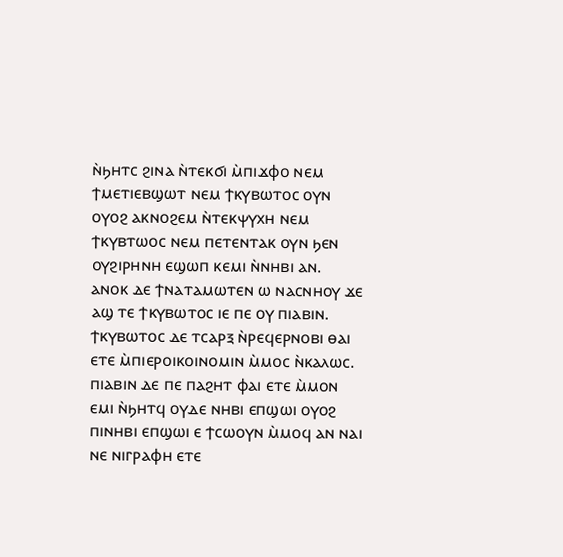ⲛ̀ϧⲏⲧⲥ ϩⲓⲛⲁ ⲛ̀ⲧⲉⲕϭⲓ ⲙ̀ⲡⲓϫⲫⲟ ⲛⲉⲙ ϯⲙⲉⲧⲓⲉⲃϣⲱⲧ ⲛⲉⲙ ϯⲕⲩⲃⲱⲧⲟⲥ ⲟⲩⲛ ⲟⲩⲟϩ ⲁⲕⲛⲟϩⲉⲙ ⲛ̀ⲧⲉⲕⲯⲩⲭⲏ ⲛⲉⲙ ϯⲕⲩⲃⲧⲱⲟⲥ ⲛⲉⲙ ⲡⲉⲧⲉⲛⲧⲁⲕ ⲟⲩⲛ ϧⲉⲛ ⲟⲩϩⲓⲣⲏⲛⲏ ⲉϣⲱⲡ ⲕⲉⲙⲓ ⲛ̀ⲛⲏⲃⲓ ⲁⲛ.
ⲁⲛⲟⲕ ⲇⲉ ϯⲛⲁⲧⲁⲙⲱⲧⲉⲛ ⲱ ⲛⲁⲥⲛⲏⲟⲩ ϫⲉ ⲁϣ ⲧⲉ ϯⲕⲩⲃⲱⲧⲟⲥ ⲓⲉ ⲡⲉ ⲟⲩ ⲡⲓⲁⲃⲓⲛ. ϯⲕⲩⲃⲱⲧⲟⲥ ⲇⲉ ⲧⲥⲁⲣⲝ ⲛ̀ⲣⲉϥⲉⲣⲛⲟⲃⲓ ⲑⲁⲓ ⲉⲧⲉ ⲙ̀ⲡⲓⲉⲣⲟⲓⲕⲟⲓⲛⲟⲙⲓⲛ ⲙ̀ⲙⲟⲥ ⲛ̀ⲕⲁⲗⲱⲥ. ⲡⲓⲁⲃⲓⲛ ⲇⲉ ⲡⲉ ⲡⲁϩⲏⲧ ⲫⲁⲓ ⲉⲧⲉ ⲙ̀ⲙⲟⲛ ⲉⲙⲓ ⲛ̀ϧⲏⲧϥ ⲟⲩⲇⲉ ⲛⲏⲃⲓ ⲉⲡϣⲱⲓ ⲟⲩⲟϩ ⲡⲓⲛⲏⲃⲓ ⲉⲡϣⲱⲓ ⲉ ϯⲥⲱⲟⲩⲛ ⲙ̀ⲙⲟϥ ⲁⲛ ⲛⲁⲓ ⲛⲉ ⲛⲓⲅⲣⲁⲫⲏ ⲉⲧⲉ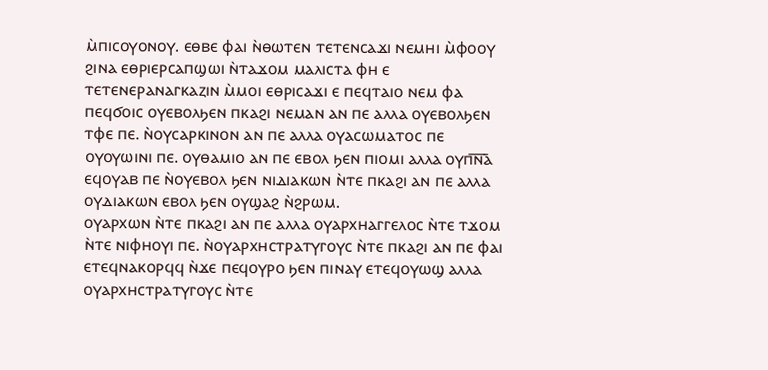ⲙ̀ⲡⲓⲥⲟⲩⲟⲛⲟⲩ. ⲉⲑⲃⲉ ⲫⲁⲓ ⲛ̀ⲑⲱⲧⲉⲛ ⲧⲉⲧⲉⲛⲥⲁϫⲓ ⲛⲉⲙⲏⲓ ⲙ̀ⲫⲟⲟⲩ ϩⲓⲛⲁ ⲉⲑⲣⲓⲉⲣⲥⲁⲡϣⲱⲓ ⲛ̀ⲧⲁϫⲟⲙ ⲙⲁⲗⲓⲥⲧⲁ ⲫⲏ ⲉ ⲧⲉⲧⲉⲛⲉⲣⲁⲛⲁⲅⲕⲁⲍⲓⲛ ⲙ̀ⲙⲟⲓ ⲉⲑⲣⲓⲥⲁϫⲓ ⲉ ⲡⲉϥⲧⲁⲓⲟ ⲛⲉⲙ ⲫⲁ ⲡⲉϥϭⲟⲓⲥ ⲟⲩⲉⲃⲟⲗϧⲉⲛ ⲡⲕⲁϩⲓ ⲛⲉⲙⲁⲛ ⲁⲛ ⲡⲉ ⲁⲗⲗⲁ ⲟⲩⲉⲃⲟⲗϧⲉⲛ ⲧⲫⲉ ⲡⲉ. ⲛ̀ⲟⲩⲥⲁⲣⲕⲓⲛⲟⲛ ⲁⲛ ⲡⲉ ⲁⲗⲗⲁ ⲟⲩⲁⲥⲱⲙⲁⲧⲟⲥ ⲡⲉ ⲟⲩⲟⲩⲱⲓⲛⲓ ⲡⲉ. ⲟⲩⲑⲁⲙⲓⲟ ⲁⲛ ⲡⲉ ⲉⲃⲟⲗ ϧⲉⲛ ⲡⲓⲟⲙⲓ ⲁⲗⲗⲁ ⲟⲩⲡ︤ⲛ︦ⲁ︥ ⲉϥⲟⲩⲁⲃ ⲡⲉ ⲛ̀ⲟⲩⲉⲃⲟⲗ ϧⲉⲛ ⲛⲓⲇⲓⲁⲕⲱⲛ ⲛ̀ⲧⲉ ⲡⲕⲁϩⲓ ⲁⲛ ⲡⲉ ⲁⲗⲗⲁ ⲟⲩⲇⲓⲁⲕⲱⲛ ⲉⲃⲟⲗ ϧⲉⲛ ⲟⲩϣⲁϩ ⲛ̀ϩⲣⲱⲙ.
ⲟⲩⲁⲣⲭⲱⲛ ⲛ̀ⲧⲉ ⲡⲕⲁϩⲓ ⲁⲛ ⲡⲉ ⲁⲗⲗⲁ ⲟⲩⲁⲣⲭⲏⲁⲅⲅⲉⲗⲟⲥ ⲛ̀ⲧⲉ ⲧϫⲟⲙ ⲛ̀ⲧⲉ ⲛⲓⲫⲏⲟⲩⲓ ⲡⲉ. ⲛ̀ⲟⲩⲁⲣⲭⲏⲥⲧⲣⲁⲧⲩⲅⲟⲩⲥ ⲛ̀ⲧⲉ ⲡⲕⲁϩⲓ ⲁⲛ ⲡⲉ ⲫⲁⲓ ⲉⲧⲉϥⲛⲁⲕⲟⲣϥϥ ⲛ̀ϫⲉ ⲡⲉϥⲟⲩⲣⲟ ϧⲉⲛ ⲡⲓⲛⲁⲩ ⲉⲧⲉϥⲟⲩⲱϣ ⲁⲗⲗⲁ ⲟⲩⲁⲣⲭⲏⲥⲧⲣⲁⲧⲩⲅⲟⲩⲥ ⲛ̀ⲧⲉ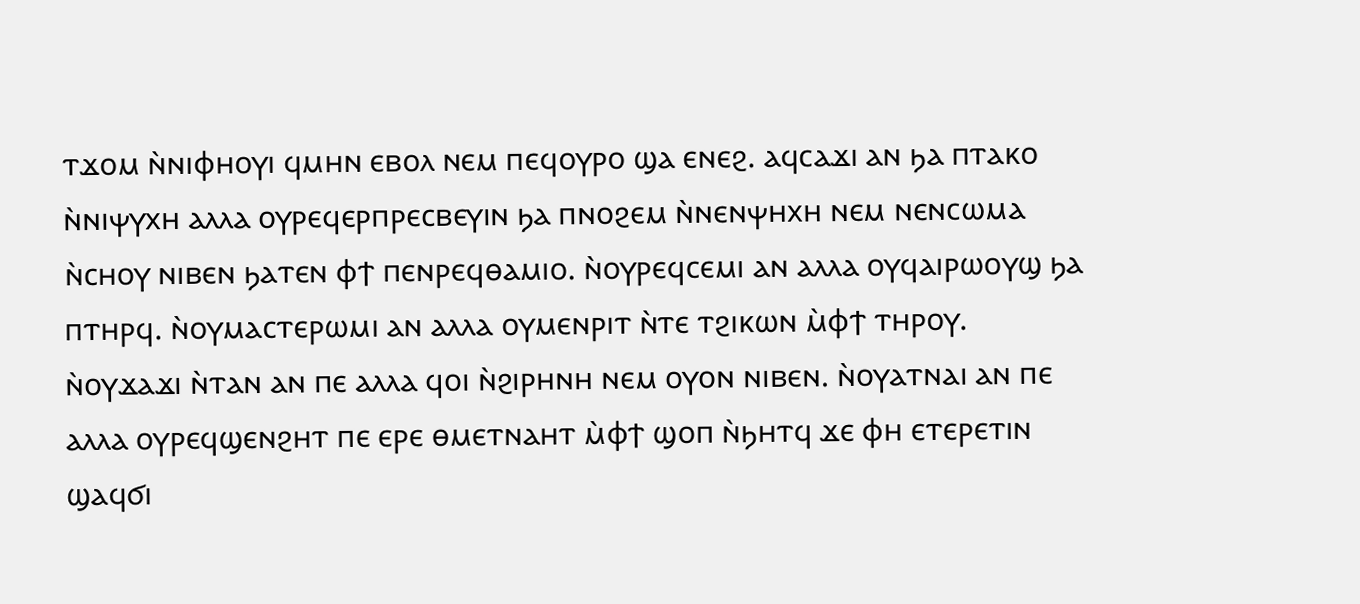ⲧϫⲟⲙ ⲛ̀ⲛⲓⲫⲏⲟⲩⲓ ϥⲙⲏⲛ ⲉⲃⲟⲗ ⲛⲉⲙ ⲡⲉϥⲟⲩⲣⲟ ϣⲁ ⲉⲛⲉϩ. ⲁϥⲥⲁϫⲓ ⲁⲛ ϧⲁ ⲡⲧⲁⲕⲟ ⲛ̀ⲛⲓⲯⲩⲭⲏ ⲁⲗⲗⲁ ⲟⲩⲣⲉϥⲉⲣⲡⲣⲉⲥⲃⲉⲩⲓⲛ ϧⲁ ⲡⲛⲟϩⲉⲙ ⲛ̀ⲛⲉⲛⲯⲏⲭⲏ ⲛⲉⲙ ⲛⲉⲛⲥⲱⲙⲁ ⲛ̀ⲥⲏⲟⲩ ⲛⲓⲃⲉⲛ ϧⲁⲧⲉⲛ ⲫϯ ⲡⲉⲛⲣⲉϥⲑⲁⲙⲓⲟ. ⲛ̀ⲟⲩⲣⲉϥⲥⲉⲙⲓ ⲁⲛ ⲁⲗⲗⲁ ⲟⲩϥⲁⲓⲣⲱⲟⲩϣ ϧⲁ ⲡⲧⲏⲣϥ. ⲛ̀ⲟⲩⲙⲁⲥⲧⲉⲣⲱⲙⲓ ⲁⲛ ⲁⲗⲗⲁ ⲟⲩⲙⲉⲛⲣⲓⲧ ⲛ̀ⲧⲉ ⲧϩⲓⲕⲱⲛ ⲙ̀ⲫϯ ⲧⲏⲣⲟⲩ. ⲛ̀ⲟⲩϫⲁϫⲓ ⲛ̀ⲧⲁⲛ ⲁⲛ ⲡⲉ ⲁⲗⲗⲁ ϥⲟⲓ ⲛ̀ϩⲓⲣⲏⲛⲏ ⲛⲉⲙ ⲟⲩⲟⲛ ⲛⲓⲃⲉⲛ. ⲛ̀ⲟⲩⲁⲧⲛⲁⲓ ⲁⲛ ⲡⲉ ⲁⲗⲗⲁ ⲟⲩⲣⲉϥϣⲉⲛϩⲏⲧ ⲡⲉ ⲉⲣⲉ ⲑⲙⲉⲧⲛⲁⲏⲧ ⲙ̀ⲫϯ ϣⲟⲡ ⲛ̀ϧⲏⲧϥ ϫⲉ ⲫⲏ ⲉⲧⲉⲣⲉⲧⲓⲛ ϣⲁϥϭⲓ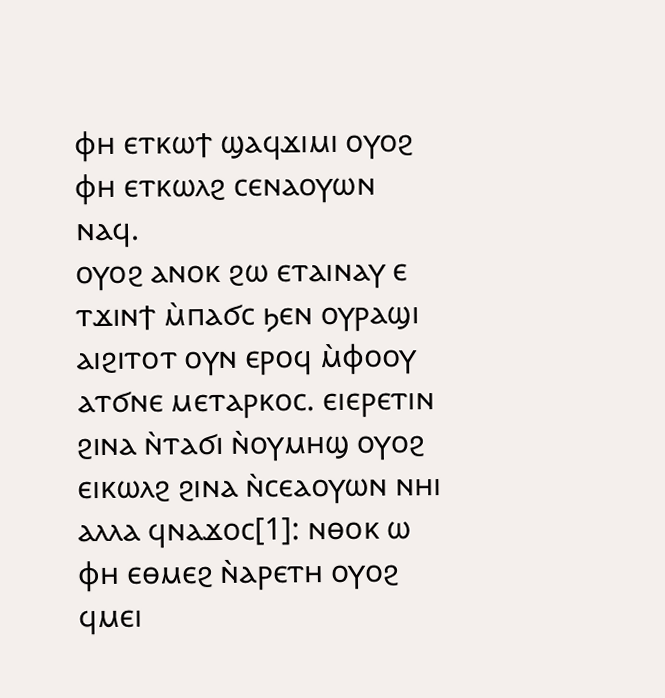ⲫⲏ ⲉⲧⲕⲱϯ ϣⲁϥϫⲓⲙⲓ ⲟⲩⲟϩ ⲫⲏ ⲉⲧⲕⲱⲗϩ ⲥⲉⲛⲁⲟⲩⲱⲛ ⲛⲁϥ.
ⲟⲩⲟϩ ⲁⲛⲟⲕ ϩⲱ ⲉⲧⲁⲓⲛⲁⲩ ⲉ ⲧϫⲓⲛϯ ⲙ̀ⲡⲁϭⲥ ϧⲉⲛ ⲟⲩⲣⲁϣⲓ ⲁⲓϩⲓⲧⲟⲧ ⲟⲩⲛ ⲉⲣⲟϥ ⲙ̀ⲫⲟⲟⲩ ⲁⲧϭⲛⲉ ⲙⲉⲧⲁⲣⲕⲟⲥ. ⲉⲓⲉⲣⲉⲧⲓⲛ ϩⲓⲛⲁ ⲛ̀ⲧⲁϭⲓ ⲛ̀ⲟⲩⲙⲏϣ ⲟⲩⲟϩ ⲉⲓⲕⲱⲗϩ ϩⲓⲛⲁ ⲛ̀ⲥⲉⲁⲟⲩⲱⲛ ⲛⲏⲓ ⲁⲗⲗⲁ ϥⲛⲁϫⲟⲥ[1]: ⲛⲑⲟⲕ ⲱ ⲫⲏ ⲉⲑⲙⲉϩ ⲛ̀ⲁⲣⲉⲧⲏ ⲟⲩⲟϩ ϥⲙⲉⲓ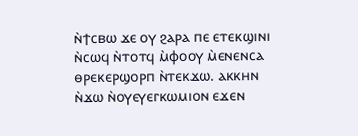ⲛ̀ϯⲥⲃⲱ ϫⲉ ⲟⲩ ϩⲁⲣⲁ ⲡⲉ ⲉⲧⲉⲕϣⲓⲛⲓ ⲛ̀ⲥⲱϥ ⲛ̀ⲧⲟⲧϥ ⲙ̀ⲫⲟⲟⲩ ⲙ̀ⲉⲛⲉⲛⲥⲁ ⲑⲣⲉⲕⲉⲣϣⲟⲣⲡ ⲛ̀ⲧⲉⲕϫⲱ. ⲁⲕⲕⲏⲛ ⲛ̀ϫⲱ ⲛ̀ⲟⲩⲉⲩⲉⲅⲕⲱⲙⲓⲟⲛ ⲉϫⲉⲛ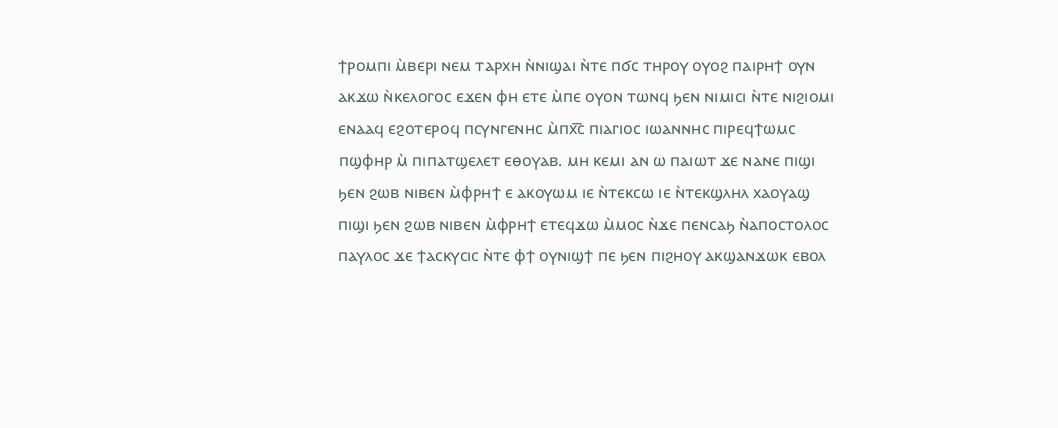ϯⲣⲟⲙⲡⲓ ⲙ̀ⲃⲉⲣⲓ ⲛⲉⲙ ⲧⲁⲣⲭⲏ ⲛ̀ⲛⲓϣⲁⲓ ⲛ̀ⲧⲉ ⲡϭⲥ ⲧⲏⲣⲟⲩ ⲟⲩⲟϩ ⲡⲁⲓⲣⲏϯ ⲟⲩⲛ ⲁⲕϫⲱ ⲛ̀ⲕⲉⲗⲟⲅⲟⲥ ⲉϫⲉⲛ ⲫⲏ ⲉⲧⲉ ⲙ̀ⲡⲉ ⲟⲩⲟⲛ ⲧⲱⲛϥ ϧⲉⲛ ⲛⲓⲙⲓⲥⲓ ⲛ̀ⲧⲉ ⲛⲓϩⲓⲟⲙⲓ ⲉⲛⲁⲁϥ ⲉϩⲟⲧⲉⲣⲟϥ ⲡⲥⲩⲛⲅⲉⲛⲏⲥ ⲙ̀ⲡⲭ︤ⲥ︥ ⲡⲓⲁⲅⲓⲟⲥ ⲓⲱⲁⲛⲛⲏⲥ ⲡⲓⲣⲉϥϯⲱⲙⲥ ⲡϣⲫⲏⲣ ⲙ̀ ⲡⲓⲡⲁⲧϣⲉⲗⲉⲧ ⲉⲑⲟⲩⲁⲃ. ⲙⲏ ⲕⲉⲙⲓ ⲁⲛ ⲱ ⲡⲁⲓⲱⲧ ϫⲉ ⲛⲁⲛⲉ ⲡⲓϣⲓ ϧⲉⲛ ϩⲱⲃ ⲛⲓⲃⲉⲛ ⲙ̀ⲫⲣⲏϯ ⲉ ⲁⲕⲟⲩⲱⲙ ⲓⲉ ⲛ̀ⲧⲉⲕⲥⲱ ⲓⲉ ⲛ̀ⲧⲉⲕϣⲗⲏⲗ ⲭⲁⲟⲩⲁϣ ⲡⲓϣⲓ ϧⲉⲛ ϩⲱⲃ ⲛⲓⲃⲉⲛ ⲙ̀ⲫⲣⲏϯ ⲉⲧⲉϥϫⲱ ⲙ̀ⲙⲟⲥ ⲛ̀ϫⲉ ⲡⲉⲛⲥⲁϧ ⲛ̀ⲁⲡⲟⲥⲧⲟⲗⲟⲥ ⲡⲁⲩⲗⲟⲥ ϫⲉ ϯⲁⲥⲕⲩⲥⲓⲥ ⲛ̀ⲧⲉ ⲫϯ ⲟⲩⲛⲓϣϯ ⲡⲉ ϧⲉⲛ ⲡⲓϩⲏⲟⲩ ⲁⲕϣⲁⲛϫⲱⲕ ⲉⲃⲟⲗ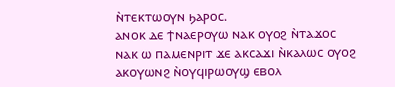ⲛ̀ⲧⲉⲕⲧⲱⲟⲩⲛ ϧⲁⲣⲟⲥ.
ⲁⲛⲟⲕ ⲇⲉ ϯⲛⲁⲉⲣⲟⲩⲱ ⲛⲁⲕ ⲟⲩⲟϩ ⲛ̀ⲧⲁϫⲟⲥ ⲛⲁⲕ ⲱ ⲡⲁⲙⲉⲛⲣⲓⲧ ϫⲉ ⲁⲕⲥⲁϫⲓ ⲛ̀ⲕⲁⲗⲱⲥ ⲟⲩⲟϩ ⲁⲕⲟⲩⲱⲛϩ ⲛ̀ⲟⲩϥⲓⲣⲱⲟⲩϣ ⲉⲃⲟⲗ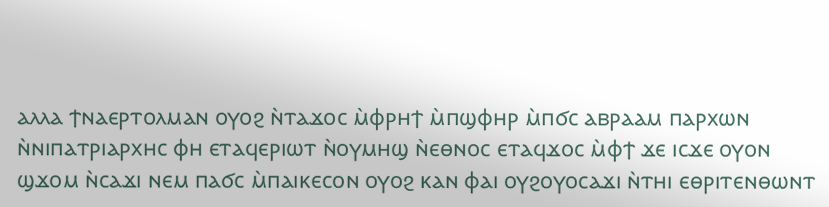ⲁⲗⲗⲁ ϯⲛⲁⲉⲣⲧⲟⲗⲙⲁⲛ ⲟⲩⲟϩ ⲛ̀ⲧⲁϫⲟⲥ ⲙ̀ⲫⲣⲏϯ ⲙ̀ⲡϣⲫⲏⲣ ⲙ̀ⲡϭⲥ ⲁⲃⲣⲁⲁⲙ ⲡⲁⲣⲭⲱⲛ ⲛ̀ⲛⲓⲡⲁⲧⲣⲓⲁⲣⲭⲏⲥ ⲫⲏ ⲉⲧⲁϥⲉⲣⲓⲱⲧ ⲛ̀ⲟⲩⲙⲏϣ ⲛ̀ⲉⲑⲛⲟⲥ ⲉⲧⲁϥϫⲟⲥ ⲙ̀ⲫϯ ϫⲉ ⲓⲥϫⲉ ⲟⲩⲟⲛ ϣϫⲟⲙ ⲛ̀ⲥⲁϫⲓ ⲛⲉⲙ ⲡⲁϭⲥ ⲙ̀ⲡⲁⲓⲕⲉⲥⲟⲛ ⲟⲩⲟϩ ⲕⲁⲛ ⲫⲁⲓ ⲟⲩϩⲟⲩⲟⲥⲁϫⲓ ⲛ̀ⲧⲏⲓ ⲉⲑⲣⲓⲧⲉⲛⲑⲱⲛⲧ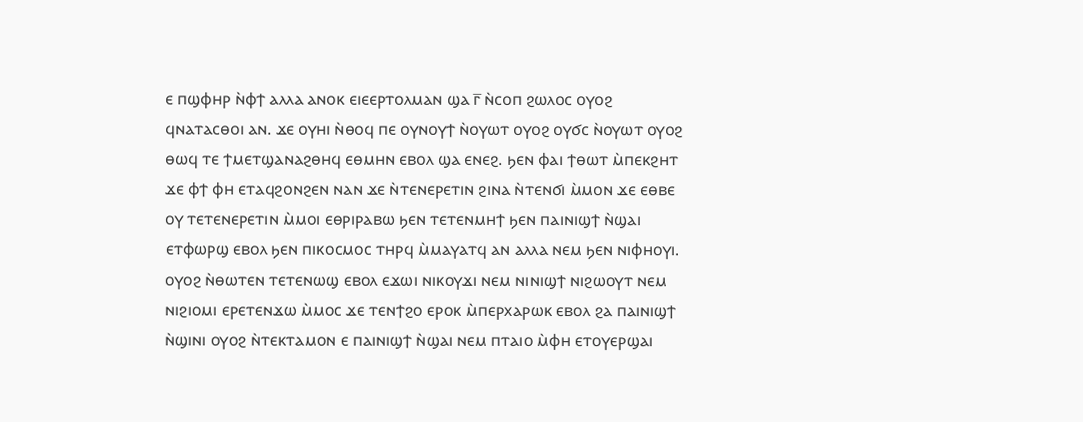ⲉ ⲡϣⲫⲏⲣ ⲛ̀ⲫϯ ⲁⲗⲗⲁ ⲁⲛⲟⲕ ⲉⲓⲉⲉⲣⲧⲟⲗⲙⲁⲛ ϣⲁ ⲅ̅ ⲛ̀ⲥⲟⲡ ϩⲱⲗⲟⲥ ⲟⲩⲟϩ ϥⲛⲁⲧⲁⲥⲑⲟⲓ ⲁⲛ. ϫⲉ ⲟⲩⲏⲓ ⲛ̀ⲑⲟϥ ⲡⲉ ⲟⲩⲛⲟⲩϯ ⲛ̀ⲟⲩⲱⲧ ⲟⲩⲟϩ ⲟⲩϭⲥ ⲛ̀ⲟⲩⲱⲧ ⲟⲩⲟϩ ⲑⲱϥ ⲧⲉ ϯⲙⲉⲧϣⲁⲛⲁϩⲑⲏϥ ⲉⲑⲙⲏⲛ ⲉⲃⲟⲗ ϣⲁ ⲉⲛⲉϩ. ϧⲉⲛ ⲫⲁⲓ ϯⲑⲱⲧ ⲙ̀ⲡⲉⲕϩⲏⲧ ϫⲉ ⲫϯ ⲫⲏ ⲉⲧⲁϥϩⲟⲛϩⲉⲛ ⲛⲁⲛ ϫⲉ ⲛ̀ⲧⲉⲛⲉⲣⲉⲧⲓⲛ ϩⲓⲛⲁ ⲛ̀ⲧⲉⲛϭⲓ ⲙ̀ⲙⲟⲛ ϫⲉ ⲉⲑⲃⲉ ⲟⲩ ⲧⲉⲧⲉⲛⲉⲣⲉⲧⲓⲛ ⲙ̀ⲙⲟⲓ ⲉⲑⲣⲓⲣⲁⲃⲱ ϧⲉⲛ ⲧⲉⲧⲉⲛⲙⲏϯ ϧⲉⲛ ⲡⲁⲓⲛⲓϣϯ ⲛ̀ϣⲁⲓ ⲉⲧⲫⲱⲣϣ ⲉⲃⲟⲗ ϧⲉⲛ ⲡⲓⲕⲟⲥⲙⲟⲥ ⲧⲏⲣϥ ⲙ̀ⲙⲁⲩⲁⲧϥ ⲁⲛ ⲁⲗⲗⲁ ⲛⲉⲙ ϧⲉⲛ ⲛⲓⲫⲏⲟⲩⲓ. ⲟⲩⲟϩ ⲛ̀ⲑⲱⲧⲉⲛ ⲧⲉⲧⲉⲛⲱϣ ⲉⲃⲟⲗ ⲉϫⲱⲓ ⲛⲓⲕⲟⲩϫⲓ ⲛⲉⲙ ⲛⲓⲛⲓϣϯ ⲛⲓϩⲱⲟⲩⲧ ⲛⲉⲙ ⲛⲓϩⲓⲟⲙⲓ ⲉⲣⲉⲧⲉⲛϫⲱ ⲙ̀ⲙⲟⲥ ϫⲉ ⲧⲉⲛϯϩⲟ ⲉⲣⲟⲕ ⲙ̀ⲡⲉⲣⲭⲁⲣⲱⲕ ⲉⲃⲟⲗ ϩⲁ ⲡⲁⲓⲛⲓϣϯ ⲛ̀ϣⲓⲛⲓ ⲟⲩⲟϩ ⲛ̀ⲧⲉⲕⲧⲁⲙⲟⲛ ⲉ ⲡⲁⲓⲛⲓϣϯ ⲛ̀ϣⲁⲓ ⲛⲉⲙ ⲡⲧⲁⲓⲟ ⲙ̀ⲫⲏ ⲉⲧⲟⲩⲉⲣϣⲁⲓ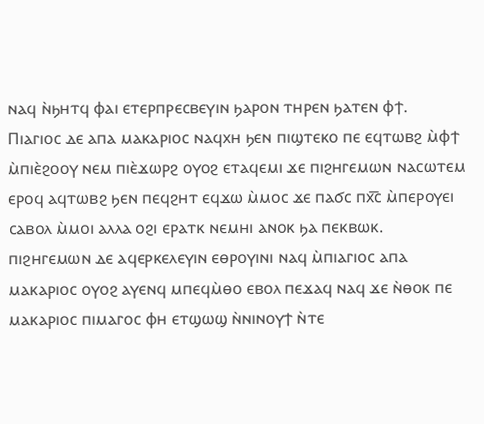ⲛⲁϥ ⲛ̀ϧⲏⲧϥ ⲫⲁⲓ ⲉⲧⲉⲣⲡⲣⲉⲥⲃⲉⲩⲓⲛ ϧⲁⲣⲟⲛ ⲧⲏⲣⲉⲛ ϧⲁⲧⲉⲛ ⲫϯ.
Ⲡⲓⲁⲅⲓⲟⲥ ⲇⲉ ⲁⲡⲁ ⲙⲁⲕⲁⲣⲓⲟⲥ ⲛⲁϥⲭⲏ ϧⲉⲛ ⲡⲓϣⲧⲉⲕⲟ ⲡⲉ ⲉϥⲧⲱⲃϩ ⲙ̀ⲫϯ ⲙ̀ⲡⲓⲉ̀ϩⲟⲟⲩ ⲛⲉⲙ ⲡⲓⲉ̀ϫⲱⲣϩ ⲟⲩⲟϩ ⲉⲧⲁϥⲉⲙⲓ ϫⲉ ⲡⲓϩⲏⲅⲉⲙⲱⲛ ⲛⲁⲥⲱⲧⲉⲙ ⲉⲣⲟϥ ⲁϥⲧⲱⲃϩ ϧⲉⲛ ⲡⲉϥϩⲏⲧ ⲉϥϫⲱ ⲙ̀ⲙⲟⲥ ϫⲉ ⲡⲁϭⲥ ⲡⲭ︤ⲥ︥ ⲙ̀ⲡⲉⲣⲟⲩⲉⲓ ⲥⲁⲃⲟⲗ ⲙ̀ⲙⲟⲓ ⲁⲗⲗⲁ ⲟϩⲓ ⲉⲣⲁⲧⲕ ⲛⲉⲙⲏⲓ ⲁⲛⲟⲕ ϧⲁ ⲡⲉⲕⲃⲱⲕ.
ⲡⲓϩⲏⲅⲉⲙⲱⲛ ⲇⲉ ⲁϥⲉⲣⲕⲉⲗⲉⲩⲓⲛ ⲉⲑⲣⲟⲩⲓⲛⲓ ⲛⲁϥ ⲙ̀ⲡⲓⲁⲅⲓⲟⲥ ⲁⲡⲁ ⲙⲁⲕⲁⲣⲓⲟⲥ ⲟⲩⲟϩ ⲁⲩⲉⲛϥ ⲙⲡⲉϥⲙ̀ⲑⲟ ⲉⲃⲟⲗ ⲡⲉϫⲁϥ ⲛⲁϥ ϫⲉ ⲛ̀ⲑⲟⲕ ⲡⲉ ⲙⲁⲕⲁⲣⲓⲟⲥ ⲡⲓⲙⲁⲅⲟⲥ ⲫⲏ ⲉⲧϣⲱϣ ⲛ̀ⲛⲓⲛⲟⲩϯ ⲛ̀ⲧⲉ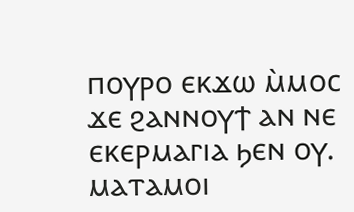ⲡⲟⲩⲣⲟ ⲉⲕϫⲱ ⲙ̀ⲙⲟⲥ ϫⲉ ϩⲁⲛⲛⲟⲩϯ ⲁⲛ ⲛⲉ ⲉⲕⲉⲣⲙⲁⲅⲓⲁ ϧⲉⲛ ⲟⲩ. ⲙⲁⲧⲁⲙⲟⲓ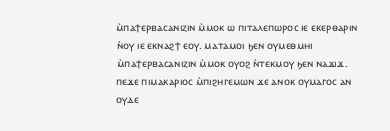ⲙ̀ⲡⲁϯⲉⲣⲃⲁⲥⲁⲛⲓⲍⲓⲛ ⲙ̀ⲙⲟⲕ ⲱ ⲡⲓⲧⲁⲗⲉⲡⲱⲣⲟⲥ ⲓⲉ ⲉⲕⲉⲣⲑⲁⲣⲓⲛ ⲛ̀ⲟⲩ ⲓⲉ ⲉⲕⲛⲁϩϯ ⲉⲟⲩ. ⲙⲁⲧⲁⲙⲟⲓ ϧⲉⲛ ⲟⲩⲙⲉⲑⲙⲏⲓ ⲙ̀ⲡⲁϯⲉⲣⲃⲁⲥⲁⲛⲓⲍⲓⲛ ⲙ̀ⲙⲟⲕ ⲟⲩⲟϩ ⲛ̀ⲧⲉⲕⲙⲟⲩ ϧⲉⲛ ⲛⲁϫⲓϫ.
ⲡⲉϫⲉ ⲡⲓⲙⲁⲕⲁⲣⲓⲟⲥ ⲙ̀ⲡⲓϩⲏⲅⲉⲙⲱⲛ ϫⲉ ⲁⲛⲟⲕ ⲟⲩⲙⲁⲅⲟⲥ ⲁⲛ ⲟⲩⲇⲉ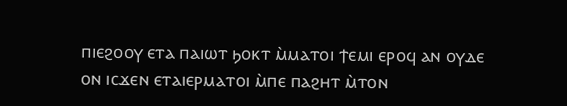ⲡⲓⲉϩⲟⲟⲩ ⲉⲧⲁ ⲡⲁⲓⲱⲧ ϧⲟⲕⲧ ⲙ̀ⲙⲁⲧⲟⲓ ϯⲉⲙⲓ ⲉⲣⲟϥ ⲁⲛ ⲟⲩⲇⲉ ⲟⲛ ⲓⲥϫⲉⲛ ⲉⲧⲁⲓⲉⲣⲙⲁⲧⲟⲓ ⲙ̀ⲡⲉ ⲡⲁϩⲏⲧ ⲙ̀ⲧⲟⲛ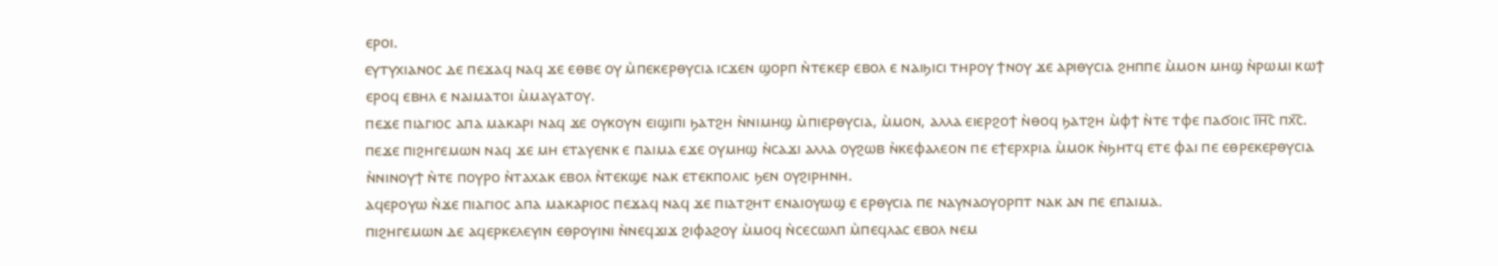ⲉⲣⲟⲓ.
ⲉⲩⲧⲩⲭⲓⲁⲛⲟⲥ ⲇⲉ ⲡⲉϫⲁϥ ⲛⲁϥ ϫⲉ ⲉⲑⲃⲉ ⲟⲩ ⲙ̀ⲡⲉⲕⲉⲣⲑⲩⲥⲓⲁ ⲓⲥϫⲉⲛ ϣⲟⲣⲡ ⲛ̀ⲧⲉⲕⲉⲣ ⲉⲃⲟⲗ ⲉ ⲛⲁⲓϧⲓⲥⲓ ⲧⲏⲣⲟⲩ ϯⲛⲟⲩ ϫⲉ ⲁⲣⲓⲑⲩⲥⲓⲁ ϩⲏⲡⲡⲉ ⲙ̀ⲙⲟⲛ ⲙⲏϣ ⲛ̀ⲣⲱⲙⲓ ⲕⲱϯ ⲉⲣⲟϥ ⲉⲃⲏⲗ ⲉ ⲛⲁⲓⲙⲁⲧⲟⲓ ⲙ̀ⲙⲁⲩⲁⲧⲟⲩ.
ⲡⲉϫⲉ ⲡⲓⲁⲅⲓⲟⲥ ⲁⲡⲁ ⲙⲁⲕⲁⲣⲓ ⲛⲁϥ ϫⲉ ⲟⲩⲕⲟⲩⲛ ⲉⲓϣⲓⲡⲓ ϧⲁⲧϩⲏ ⲛ̀ⲛⲓⲙⲏϣ ⲙ̀ⲡⲓⲉⲣⲑⲩⲥⲓⲁ, ⲙ̀ⲙⲟⲛ, ⲁⲗⲗⲁ ⲉⲓⲉⲣϩⲟϯ ⲛ̀ⲑⲟϥ ϧⲁⲧϩⲏ ⲙ̀ⲫϯ ⲛ̀ⲧⲉ ⲧⲫⲉ ⲡⲁϭⲟⲓⲥ ⲓ︤ⲏ︦ⲥ︥ ⲡⲭ︤ⲥ︥.
ⲡⲉϫⲉ ⲡⲓϩⲏⲅⲉⲙⲱⲛ ⲛⲁϥ ϫⲉ ⲙⲏ ⲉⲧⲁⲩⲉⲛⲕ ⲉ ⲡⲁⲓⲙⲁ ⲉϫⲉ ⲟⲩⲙⲏϣ ⲛ̀ⲥⲁϫⲓ ⲁⲗⲗⲁ ⲟⲩϩⲱⲃ ⲛ̀ⲕⲉⲫⲁⲗⲉⲟⲛ ⲡⲉ ⲉϯⲉⲣⲭⲣⲓⲁ ⲙ̀ⲙⲟⲕ ⲛ̀ϧⲏⲧϥ ⲉⲧⲉ ⲫⲁⲓ ⲡⲉ ⲉⲑⲣⲉⲕⲉⲣⲑⲩⲥⲓⲁ ⲛ̀ⲛⲓⲛⲟⲩϯ ⲛ̀ⲧⲉ ⲡⲟⲩⲣⲟ ⲛ̀ⲧⲁⲭⲁⲕ ⲉⲃⲟⲗ ⲛ̀ⲧⲉⲕϣⲉ ⲛⲁⲕ ⲉⲧⲉⲕⲡⲟⲗⲓⲥ ϧⲉⲛ ⲟⲩϩⲓⲣⲏⲛⲏ.
ⲁϥⲉⲣⲟⲩⲱ ⲛ̀ϫⲉ ⲡⲓⲁⲅⲓⲟⲥ ⲁⲡⲁ ⲙⲁⲕⲁⲣⲓⲟⲥ ⲡⲉϫⲁϥ ⲛⲁϥ ϫⲉ ⲡⲓⲁⲧϩⲏⲧ ⲉⲛⲁⲓⲟⲩⲱϣ ⲉ ⲉⲣⲑⲩⲥⲓⲁ ⲡⲉ ⲛⲁⲩⲛⲁⲟⲩⲟⲣⲡⲧ ⲛⲁⲕ ⲁⲛ ⲡⲉ ⲉⲡⲁⲓⲙⲁ.
ⲡⲓϩⲏⲅⲉⲙⲱⲛ ⲇⲉ ⲁϥⲉⲣⲕⲉⲗⲉⲩⲓⲛ ⲉⲑⲣⲟⲩⲓⲛⲓ ⲛ̀ⲛⲉϥϫⲓϫ ϩⲓⲫⲁϩⲟⲩ ⲙ̀ⲙⲟϥ ⲛ̀ⲥⲉⲥⲱⲗⲡ ⲙ̀ⲡⲉϥⲗⲁⲥ ⲉⲃⲟⲗ ⲛⲉⲙ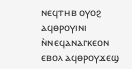ⲛⲉϥⲧⲏⲃ ⲟⲩⲟϩ ⲁϥⲑⲣⲟⲩⲓⲛⲓ ⲛ̀ⲛⲉϥⲁⲛⲁⲅⲕⲉⲟⲛ ⲉⲃⲟⲗ ⲁϥⲑⲣⲟⲩϫⲉϣ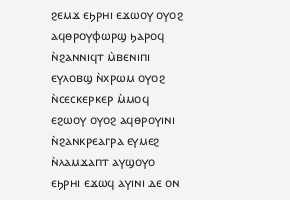ϩⲉⲙϫ ⲉϧⲣⲏⲓ ⲉϫⲱⲟⲩ ⲟⲩⲟϩ ⲁϥⲑⲣⲟⲩⲫⲱⲣϣ ϧⲁⲣⲟϥ ⲛ̀ϩⲁⲛⲛⲓϥⲧ ⲙ̀ⲃⲉⲛⲓⲡⲓ ⲉⲩⲗⲟⲃϣ ⲛ̀ⲭⲣⲱⲙ ⲟⲩⲟϩ ⲛ̀ⲥⲉⲥⲕⲉⲣⲕⲉⲣ ⲙ̀ⲙⲟϥ ⲉϩⲱⲟⲩ ⲟⲩⲟϩ ⲁϥⲑⲣⲟⲩⲓⲛⲓ ⲛ̀ϩⲁⲛⲕⲣⲉⲁⲅⲣⲁ ⲉⲩⲙⲉϩ ⲛ̀ⲗⲁⲙϫⲁⲡⲧ ⲁⲩϣⲟⲩⲟ ⲉϧⲣⲏⲓ ⲉϫⲱϥ ⲁⲩⲓⲛⲓ ⲇⲉ ⲟⲛ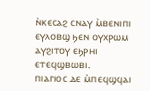ⲛ̀ⲕⲉⲥⲁϩ ⲥⲛⲁⲩ ⲙ̀ⲃⲉⲛⲓⲡⲓ ⲉⲩⲗⲟⲃϣ ϧⲉⲛ ⲟⲩⲭⲣⲱⲙ ⲁⲩϩⲓⲧⲟⲩ ⲉϧⲣⲏⲓ ⲉⲧⲉϥϣⲃⲱⲃⲓ.
ⲡⲓⲁⲅⲓⲟⲥ ⲇⲉ ⲙ̀ⲡⲉϥϣϥⲁⲓ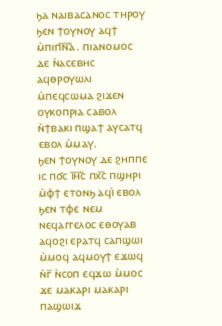ϧⲁ ⲛⲁⲓⲃⲁⲥⲁⲛⲟⲥ ⲧⲏⲣⲟⲩ ϧⲉⲛ ϯⲟⲩⲛⲟⲩ ⲁϥϯ ⲙ̀ⲡⲓⲡ︤ⲛ︦ⲁ︥. ⲡⲓⲁⲛⲟⲙⲟⲥ ⲇⲉ ⲛ̀ⲁⲥⲉⲃⲏⲥ ⲁϥⲑⲣⲟⲩⲱⲗⲓ ⲙ̀ⲡⲉϥⲥⲱⲙⲁ ϩⲓϫⲉⲛ ⲟⲩⲕⲟⲡⲣⲓⲁ ⲥⲁⲃⲟⲗ ⲛ̀ϯⲃⲁⲕⲓ ⲡϣⲁϯ ⲁⲩⲥⲁⲧϥ ⲉⲃⲟⲗ ⲙ̀ⲙⲁⲩ.
ϧⲉⲛ ϯⲟⲩⲛⲟⲩ ⲇⲉ ϩⲏⲡⲡⲉ ⲓⲥ ⲡϭⲥ ⲓ︤ⲏ︦ⲥ︥ ⲡⲭ︤ⲥ︥ ⲡϣⲏⲣⲓ ⲙ̀ⲫϯ ⲉⲧⲟⲛϧ ⲁϥⲓ̀ ⲉⲃⲟⲗ ϧⲉⲛ ⲧⲫⲉ ⲛⲉⲙ ⲛⲉϥⲁⲅⲅⲉⲗⲟⲥ ⲉⲑⲟⲩⲁⲃ ⲁϥⲟϩⲓ ⲉⲣⲁⲧϥ ⲥⲁⲡϣⲱⲓ ⲙ̀ⲙⲟϥ ⲁϥⲙⲟⲩϯ ⲉϫⲱϥ ⲛ̀ⲅ̅ ⲛ̀ⲥⲟⲡ ⲉϥϫⲱ ⲙ̀ⲙⲟⲥ ϫⲉ ⲙⲁⲕⲁⲣⲓ ⲙⲁⲕⲁⲣⲓ ⲡⲁϣⲱⲓϫ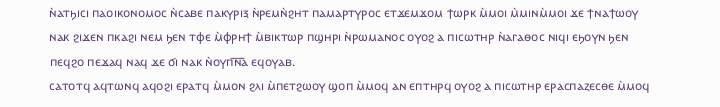ⲛ̀ⲁⲧϧⲓⲥⲓ ⲡⲁⲟⲓⲕⲟⲛⲟⲙⲟⲥ ⲛ̀ⲥⲁⲃⲉ ⲡⲁⲕⲩⲣⲓⲝ ⲛ̀ⲣⲉⲙⲛ̀ϩⲏⲧ ⲡⲁⲙⲁⲣⲧⲩⲣⲟⲥ ⲉⲧϫⲉⲙϫⲟⲙ ϯⲱⲣⲕ ⲙ̀ⲙⲟⲓ ⲙ̀ⲙⲓⲛⲙ̀ⲙⲟⲓ ϫⲉ ϯⲛⲁϯⲱⲟⲩ ⲛⲁⲕ ϩⲓϫⲉⲛ ⲡⲕⲁϩⲓ ⲛⲉⲙ ϧⲉⲛ ⲧⲫⲉ ⲙ̀ⲫⲣⲏϯ ⲙ̀ⲃⲓⲕⲧⲱⲣ ⲡϣⲏⲣⲓ ⲛ̀ⲣⲱⲙⲁⲛⲟⲥ ⲟⲩⲟϩ ⲁ ⲡⲓⲥⲱⲧⲏⲣ ⲛ̀ⲁⲅⲁⲑⲟⲥ ⲛⲓϥⲓ ⲉϧⲟⲩⲛ ϧⲉⲛ ⲡⲉϥϩⲟ ⲡⲉϫⲁϥ ⲛⲁϥ ϫⲉ ϭⲓ ⲛⲁⲕ ⲛ̀ⲟⲩⲡ︤ⲛ︦ⲁ︥ ⲉϥⲟⲩⲁⲃ.
ⲥⲁⲧⲟⲧϥ ⲁϥⲧⲱⲛϥ ⲁϥⲟϩⲓ ⲉⲣⲁⲧϥ ⲙ̀ⲙⲟⲛ ϩⲗⲓ ⲙ̀ⲡⲉⲧϩⲱⲟⲩ ϣⲟⲡ ⲙ̀ⲙⲟϥ ⲁⲛ ⲉⲡⲧⲏⲣϥ ⲟⲩⲟϩ ⲁ ⲡⲓⲥⲱⲧⲏⲣ ⲉⲣⲁⲥⲡⲁⲍⲉⲥⲑⲉ ⲙ̀ⲙⲟϥ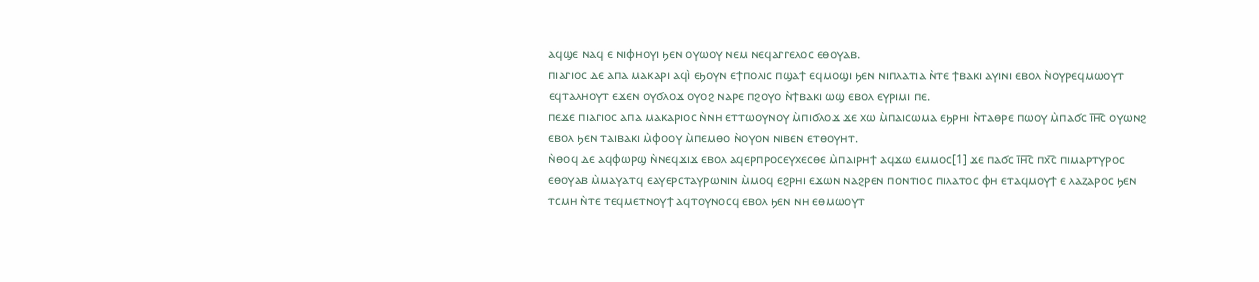ⲁϥϣⲉ ⲛⲁϥ ⲉ ⲛⲓⲫⲏⲟⲩⲓ ϧⲉⲛ ⲟⲩⲱⲟⲩ ⲛⲉⲙ ⲛⲉϥⲁⲅⲅⲉⲗⲟⲥ ⲉⲑⲟⲩⲁⲃ.
ⲡⲓⲁⲅⲓⲟⲥ ⲇⲉ ⲁⲡⲁ ⲙⲁⲕⲁⲣⲓ ⲁϥⲓ̀ ⲉϧⲟⲩⲛ ⲉϯⲡⲟⲗⲓⲥ ⲡϣⲁϯ ⲉϥⲙⲟϣⲓ ϧⲉⲛ ⲛⲓⲡⲗⲁⲧⲓⲁ ⲛ̀ⲧⲉ ϯⲃⲁⲕⲓ ⲁⲩⲓⲛⲓ ⲉⲃⲟⲗ ⲛ̀ⲟⲩⲣⲉϥⲙⲱⲟⲩⲧ ⲉϥⲧⲁⲗⲏⲟⲩⲧ ⲉϫⲉⲛ ⲟⲩϭⲗⲟϫ ⲟⲩⲟϩ ⲛⲁⲣⲉ ⲡϩⲟⲩⲟ ⲛ̀ϯⲃⲁⲕⲓ ⲱϣ ⲉⲃⲟⲗ ⲉⲩⲣⲓⲙⲓ ⲡⲉ.
ⲡⲉϫⲉ ⲡⲓⲁⲅⲓⲟⲥ ⲁⲡⲁ ⲙⲁⲕⲁⲣⲓⲟⲥ ⲛ̀ⲛⲏ ⲉⲧⲧⲱⲟⲩⲛⲟⲩ ⲙ̀ⲡⲓϭⲗⲟϫ ϫⲉ ⲭⲱ ⲙ̀ⲡⲁⲓⲥⲱⲙⲁ ⲉϧⲣⲏⲓ ⲛ̀ⲧⲁⲑⲣⲉ ⲡⲱⲟⲩ ⲙ̀ⲡⲁϭⲥ ⲓ︤ⲏ︦ⲥ︥ ⲟⲩⲱⲛϩ ⲉⲃⲟⲗ ϧⲉⲛ ⲧⲁⲓⲃⲁⲕⲓ ⲙ̀ⲫⲟⲟⲩ ⲙ̀ⲡⲉⲙⲑⲟ ⲛ̀ⲟⲩⲟⲛ ⲛⲓⲃⲉⲛ ⲉⲧⲑⲟⲩⲏⲧ.
ⲛ̀ⲑⲟϥ ⲇⲉ ⲁϥⲫⲱⲣϣ ⲛ̀ⲛⲉϥϫⲓϫ ⲉⲃⲟⲗ ⲁϥⲉⲣⲡⲣⲟⲥⲉⲩⲭⲉⲥⲑⲉ ⲙ̀ⲡⲁⲓⲣⲏϯ ⲁϥϫⲱ ⲉⲙⲙⲟⲥ[1] ϫⲉ ⲡⲁϭⲥ ⲓ︤ⲏ︦ⲥ︥ ⲡⲭ︤ⲥ︥ ⲡⲓⲙⲁⲣⲧⲩⲣⲟⲥ ⲉⲑⲟⲩⲁⲃ ⲙ̀ⲙⲁⲩⲁⲧϥ ⲉⲁⲩⲉⲣⲥⲧⲁⲩⲣⲱⲛⲓⲛ ⲙ̀ⲙⲟϥ ⲉϩⲣⲏⲓ ⲉϫⲱⲛ ⲛⲁϩⲣⲉⲛ ⲡⲟⲛⲧⲓⲟⲥ ⲡⲓⲗⲁⲧⲟⲥ ⲫⲏ ⲉⲧⲁϥⲙⲟⲩϯ ⲉ ⲗⲁⲍⲁⲣⲟⲥ ϧⲉⲛ ⲧⲥⲙⲏ ⲛ̀ⲧⲉ ⲧⲉϥⲙⲉⲧⲛⲟⲩϯ ⲁϥⲧⲟⲩⲛⲟⲥϥ ⲉⲃⲟⲗ ϧⲉⲛ ⲛⲏ ⲉⲑⲙⲱⲟⲩⲧ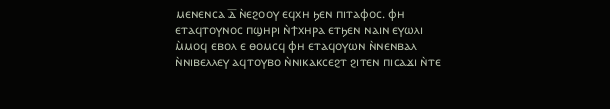ⲙⲉⲛⲉⲛⲥⲁ ⲇ̅ ⲛ̀ⲉϩⲟⲟⲩ ⲉϥⲭⲏ ϧⲉⲛ ⲡⲓⲧⲁⲫⲟⲥ. ⲫⲏ ⲉⲧⲁϥⲧⲟⲩⲛⲟⲥ ⲡϣⲏⲣⲓ ⲛ̀ϯⲭⲏⲣⲁ ⲉⲧϧⲉⲛ ⲛⲁⲓⲛ ⲉⲩⲱⲗⲓ ⲙ̀ⲙⲟϥ ⲉⲃⲟⲗ ⲉ ⲑⲟⲙⲥϥ ⲫⲏ ⲉⲧⲁϥⲟⲩⲱⲛ ⲛ̀ⲛⲉⲛⲃⲁⲗ ⲛ̀ⲛⲓⲃⲉⲗⲗⲉⲩ ⲁϥⲧⲟⲩⲃⲟ ⲛ̀ⲛⲓⲕⲁⲕⲥⲉϩⲧ ϩⲓⲧⲉⲛ ⲡⲓⲥⲁϫⲓ ⲛ̀ⲧⲉ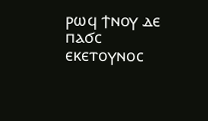ⲣⲱϥ ϯⲛⲟⲩ ⲇⲉ ⲡⲁϭⲥ ⲉⲕⲉⲧⲟⲩⲛⲟⲥ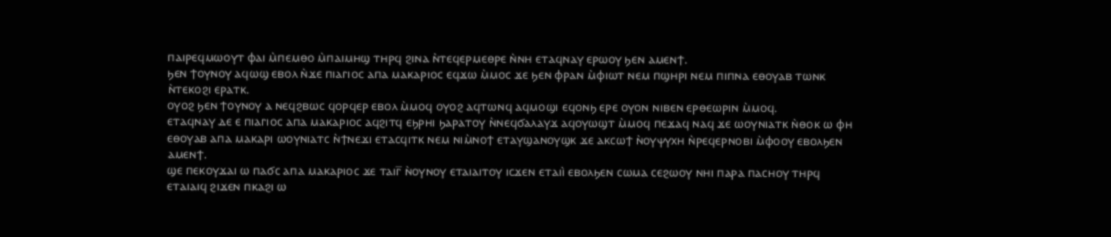ⲡⲁⲓⲣⲉϥⲙⲱⲟⲩⲧ ⲫⲁⲓ ⲙ̀ⲡⲉⲙⲑⲟ ⲙ̀ⲡⲁⲓⲙⲏϣ ⲧⲏⲣϥ ϩⲓⲛⲁ ⲛ̀ⲧⲉϥⲉⲣⲙⲉⲑⲣⲉ ⲛ̀ⲛⲏ ⲉⲧⲁϥⲛⲁⲩ ⲉⲣⲱⲟⲩ ϧⲉⲛ ⲁⲙⲉⲛϯ.
ϧⲉⲛ ϯⲟⲩⲛⲟⲩ ⲁϥⲱϣ ⲉⲃⲟⲗ ⲛ̀ϫⲉ ⲡⲓⲁⲅⲓⲟⲥ ⲁⲡⲁ ⲙⲁⲕⲁⲣⲓⲟⲥ ⲉϥϫⲱ ⲙ̀ⲙⲟⲥ ϫⲉ ϧⲉⲛ ⲫⲣⲁⲛ ⲙ̀ⲫⲓⲱⲧ ⲛⲉⲙ ⲡϣⲏⲣⲓ ⲛⲉⲙ ⲡⲓⲡⲛⲁ ⲉⲑⲟⲩⲁⲃ ⲧⲱⲛⲕ ⲛ̀ⲧⲉⲕⲟϩⲓ ⲉⲣⲁⲧⲕ.
ⲟⲩⲟϩ ϧⲉⲛ ϯⲟⲩⲛⲟⲩ ⲁ ⲛⲉϥϩⲃⲱⲥ ϥⲟⲣϥⲉⲣ ⲉⲃⲟⲗ ⲙ̀ⲙⲟϥ ⲟⲩⲟϩ ⲁϥⲧⲱⲛϥ ⲁϥⲙⲟϣⲓ ⲉϥⲟⲛϧ ⲉⲣⲉ ⲟⲩⲟⲛ ⲛⲓⲃⲉⲛ ⲉⲣⲑⲉⲱⲣⲓⲛ ⲙ̀ⲙⲟϥ.
ⲉⲧⲁϥⲛⲁⲩ ⲇⲉ ⲉ ⲡⲓⲁⲅⲓⲟⲥ ⲁⲡⲁ ⲙⲁⲕⲁⲣⲓⲟⲥ ⲁϥϩⲓⲧϥ ⲉϧⲣⲏⲓ ϧⲁⲣⲁⲧⲟⲩ ⲛ̀ⲛⲉϥϭⲁⲗⲁⲩϫ ⲁϥⲟⲩⲱϣⲧ ⲙ̀ⲙⲟϥ ⲡⲉϫⲁϥ ⲛⲁϥ ϫⲉ ⲱⲟⲩⲛⲓⲁⲧⲕ ⲛ̀ⲑⲟⲕ ⲱ ⲫⲏ ⲉⲑⲟⲩⲁⲃ ⲁⲡⲁ ⲙⲁⲕⲁⲣⲓ ⲱⲟⲩⲛⲓⲁⲧⲥ ⲛ̀ϯⲛⲉϫⲓ ⲉⲧⲁⲥϥⲓⲧⲕ ⲛⲉⲙ ⲛⲓⲙ̀ⲛⲟϯ ⲉⲧⲁⲩϣⲁⲛⲟⲩϣⲕ ϫⲉ ⲁⲕⲥⲱϯ ⲛ̀ⲟⲩⲯⲩⲭⲏ ⲛ̀ⲣⲉϥⲉⲣⲛⲟⲃⲓ ⲙ̀ⲫⲟⲟⲩ ⲉⲃⲟⲗϧⲉⲛ ⲁⲙⲉⲛϯ.
ϣⲉ ⲡⲉⲕⲟⲩϫⲁⲓ ⲱ ⲡⲁϭⲥ ⲁⲡⲁ ⲙⲁⲕⲁⲣⲓⲟⲥ ϫⲉ ⲧⲁⲓⲅ̅ ⲛ̀ⲟⲩⲛⲟⲩ ⲉⲧⲁⲓⲁⲓⲧⲟⲩ ⲓⲥϫⲉⲛ ⲉⲧⲁⲓⲓ̀ ⲉⲃⲟⲗϧⲉⲛ ⲥⲱⲙⲁ ⲥⲉϩⲱⲟⲩ ⲛⲏⲓ ⲡⲁⲣⲁ ⲡⲁⲥⲏⲟⲩ ⲧⲏⲣϥ ⲉⲧⲁⲓⲁⲓϥ ϩⲓϫⲉⲛ ⲡⲕⲁϩⲓ ⲱ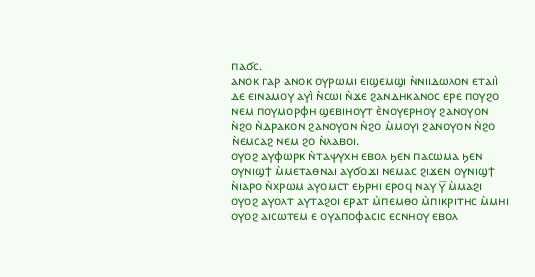ⲡⲁϭⲥ.
ⲁⲛⲟⲕ ⲅⲁⲣ ⲁⲛⲟⲕ ⲟⲩⲣⲱⲙⲓ ⲉⲓϣⲉⲙϣⲓ ⲛ̀ⲛⲓⲓⲇⲱⲗⲟⲛ ⲉⲧⲁⲓⲓ̀ ⲇⲉ ⲉⲓⲛⲁⲙⲟⲩ ⲁⲩⲓ̀ ⲛ̀ⲥⲱⲓ ⲛ̀ϫⲉ ϩⲁⲛⲇⲏⲕⲁⲛⲟⲥ ⲉⲣⲉ ⲡⲟⲩϩⲟ ⲛⲉⲙ ⲡⲟⲩⲙⲟⲣⲫⲏ ϣⲉⲃⲓⲏⲟⲩⲧ ⲉ̀ⲛⲟⲩⲉⲣⲏⲟⲩ ϩⲁⲛⲟⲩⲟⲛ ⲛ̀ϩⲟ ⲛ̀ⲇⲣⲁⲕⲟⲛ ϩⲁⲛⲟⲩⲟⲛ ⲛ̀ϩⲟ ⲙ̀ⲙⲟⲩⲓ ϩⲁⲛⲟⲩⲟⲛ ⲛ̀ϩⲟ ⲛ̀ⲉⲙⲥⲁϩ ⲛⲉⲙ ϩⲟ ⲛ̀ⲗⲁⲃⲟⲓ.
ⲟⲩⲟϩ ⲁⲩⲫⲱⲣⲕ ⲛ̀ⲧⲁⲯⲩⲭⲏ ⲉⲃⲟⲗ ϧⲉⲛ ⲡⲁⲥⲱⲙⲁ ϧⲉⲛ ⲟⲩⲛⲓϣϯ ⲙ̀ⲙⲉⲧⲁⲑⲛⲁⲓ ⲁⲩϭⲟϫⲓ ⲛⲉⲙⲁⲥ ϩⲓϫⲉⲛ ⲟⲩⲛⲓϣϯ ⲛ̀ⲓⲁⲣⲟ ⲛ̀ⲭⲣⲱⲙ ⲁⲩⲟⲙⲥⲧ ⲉϧⲣⲏⲓ ⲉⲣⲟϥ ⲛⲁⲩ ⲩ̅ ⲙ̀ⲙⲁϩⲓ ⲟⲩⲟϩ ⲁⲩⲟⲗⲧ ⲁⲩⲧⲁϩⲟⲓ ⲉⲣⲁⲧ ⲙ̀ⲡⲉⲙⲑⲟ ⲙ̀ⲡⲓⲕⲣⲓⲧⲏⲥ ⲙ̀ⲙⲏⲓ ⲟⲩⲟϩ ⲁⲓⲥⲱⲧⲉⲙ ⲉ ⲟⲩⲁⲡⲟⲫⲁⲥⲓⲥ ⲉⲥⲛⲏⲟⲩ ⲉⲃⲟⲗ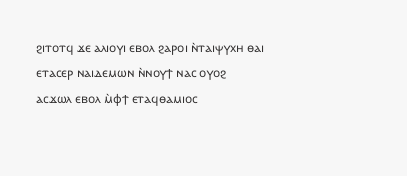ϩⲓⲧⲟⲧϥ ϫⲉ ⲁⲗⲓⲟⲩⲓ ⲉⲃⲟⲗ ϩⲁⲣⲟⲓ ⲛ̀ⲧⲁⲓⲯⲩⲭⲏ ⲑⲁⲓ ⲉⲧⲁⲥⲉⲣ ⲛⲁⲓⲇⲉⲙⲱⲛ ⲛ̀ⲛⲟⲩϯ ⲛⲁⲥ ⲟⲩⲟϩ ⲁⲥϫⲱⲗ ⲉⲃⲟⲗ ⲙ̀ⲫϯ ⲉⲧⲁϥⲑⲁⲙⲓⲟⲥ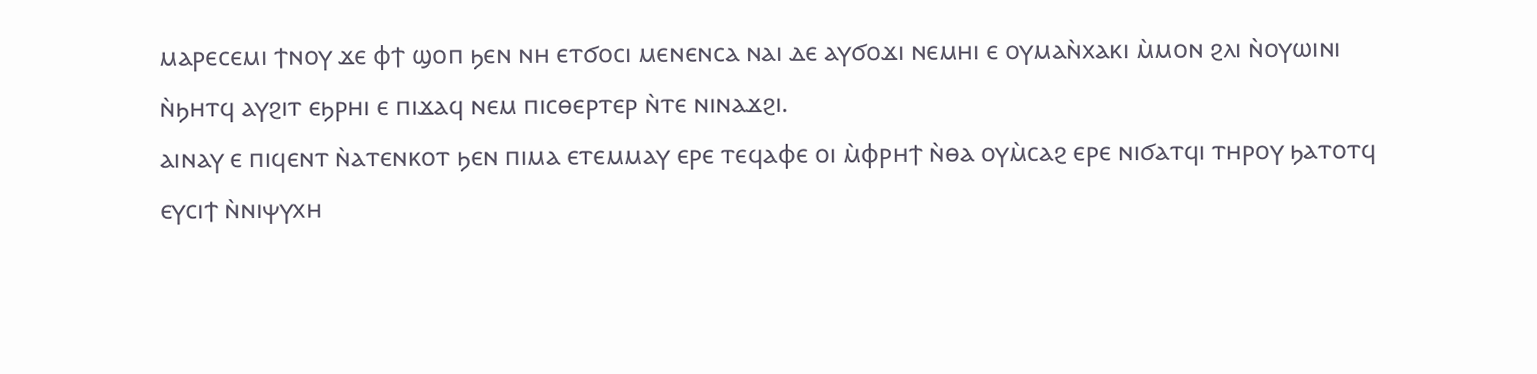ⲙⲁⲣⲉⲥⲉⲙⲓ ϯⲛⲟⲩ ϫⲉ ⲫϯ ϣⲟⲡ ϧⲉⲛ ⲛⲏ ⲉⲧϭⲟⲥⲓ ⲙⲉⲛⲉⲛⲥⲁ ⲛⲁⲓ ⲇⲉ ⲁⲩϭⲟϫⲓ ⲛⲉⲙⲏⲓ ⲉ ⲟⲩⲙⲁⲛ̀ⲭⲁⲕⲓ ⲙ̀ⲙⲟⲛ ϩⲗⲓ ⲛ̀ⲟⲩⲱⲓⲛⲓ ⲛ̀ϧⲏⲧϥ ⲁⲩϩⲓⲧ ⲉϧⲣⲏⲓ ⲉ ⲡⲓϫⲁϥ ⲛⲉⲙ ⲡⲓⲥⲑⲉⲣⲧⲉⲣ ⲛ̀ⲧⲉ ⲛⲓⲛⲁϫϩⲓ.
ⲁⲓⲛⲁⲩ ⲉ ⲡⲓϥⲉⲛⲧ ⲛ̀ⲁⲧⲉⲛⲕⲟⲧ ϧⲉⲛ ⲡⲓⲙⲁ ⲉⲧⲉⲙⲙⲁⲩ ⲉⲣⲉ ⲧⲉϥⲁⲫⲉ ⲟⲓ ⲙ̀ⲫⲣⲏϯ ⲛ̀ⲑⲁ ⲟⲩⲙ̀ⲥⲁϩ ⲉⲣⲉ ⲛⲓϭⲁⲧϥⲓ ⲧⲏⲣⲟⲩ ϧⲁⲧⲟⲧϥ ⲉⲩⲥⲓϯ ⲛ̀ⲛⲓⲯⲩⲭⲏ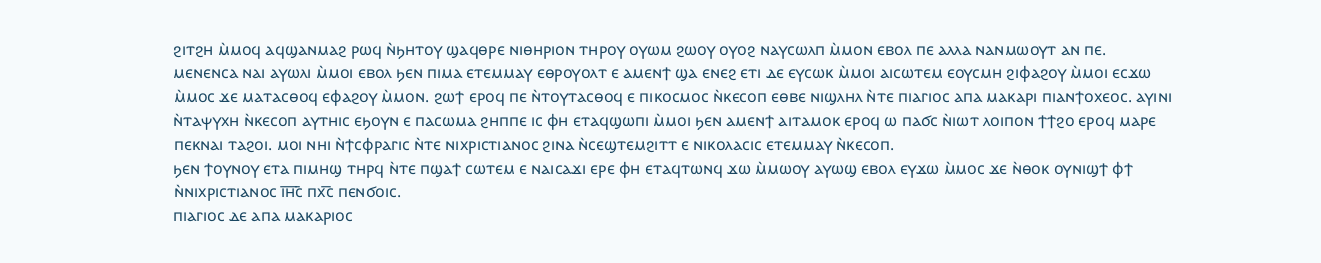ϩⲓⲧϩⲏ ⲙ̀ⲙⲟϥ ⲁϥϣⲁⲛⲙⲁϩ ⲣⲱϥ ⲛ̀ϧⲏⲧⲟⲩ ϣⲁϥⲑⲣⲉ ⲛⲓⲑⲏⲣⲓⲟⲛ ⲧⲏⲣⲟⲩ ⲟⲩⲱⲙ ϩⲱⲟⲩ ⲟⲩⲟϩ ⲛⲁⲩⲥⲱⲗⲡ ⲙ̀ⲙⲟⲛ ⲉⲃⲟⲗ ⲡⲉ ⲁⲗⲗⲁ ⲛⲁⲛⲙⲱⲟⲩⲧ ⲁⲛ ⲡⲉ.
ⲙⲉⲛⲉⲛⲥⲁ ⲛⲁⲓ ⲁⲩⲱⲗⲓ ⲙ̀ⲙⲟⲓ ⲉⲃⲟⲗ ϧⲉⲛ ⲡⲓⲙⲁ ⲉⲧⲉⲙⲙⲁⲩ ⲉⲑⲣⲟⲩⲟⲗⲧ ⲉ ⲁⲙⲉⲛϯ ϣⲁ ⲉⲛⲉϩ ⲉⲧⲓ ⲇⲉ ⲉⲩⲥⲱⲕ ⲙ̀ⲙⲟⲓ ⲁⲓⲥⲱⲧⲉⲙ ⲉⲟⲩⲥⲙⲏ ϩⲓⲫⲁϩⲟⲩ ⲙ̀ⲙⲟⲓ ⲉⲥϫⲱ ⲙ̀ⲙⲟⲥ ϫⲉ ⲙⲁⲧⲁⲥⲑⲟϥ ⲉⲫⲁϩⲟⲩ ⲙ̀ⲙⲟⲛ. ϩⲱϯ ⲉⲣⲟϥ ⲡⲉ ⲛ̀ⲧⲟⲩⲧⲁⲥⲑⲟϥ ⲉ ⲡⲓⲕⲟⲥⲙⲟⲥ ⲛ̀ⲕⲉⲥⲟⲡ ⲉⲑⲃⲉ ⲛⲓϣⲗⲏⲗ ⲛ̀ⲧⲉ ⲡⲓⲁⲅⲓⲟⲥ ⲁⲡⲁ ⲙⲁⲕⲁⲣⲓ ⲡⲓⲁⲛϯⲟⲭⲉⲟⲥ. ⲁⲩⲓⲛⲓ ⲛ̀ⲧⲁⲯⲩⲭⲏ ⲛ̀ⲕⲉⲥⲟⲡ ⲁⲩⲧⲏⲓⲥ ⲉϧⲟⲩⲛ ⲉ ⲡⲁⲥⲱⲙⲁ ϩⲏⲡⲡⲉ ⲓⲥ ⲫⲏ ⲉⲧⲁϥϣⲱⲡⲓ ⲙ̀ⲙⲟⲓ ϧⲉⲛ ⲁⲙⲉⲛϯ ⲁⲓⲧⲁⲙⲟⲕ ⲉⲣⲟϥ ⲱ ⲡⲁϭⲥ ⲛ̀ⲓⲱⲧ ⲗⲟⲓⲡⲟⲛ ϯϯϩⲟ ⲉⲣⲟϥ ⲙⲁⲣⲉ ⲡⲉⲕⲛⲁⲓ ⲧⲁϩⲟⲓ. ⲙⲟⲓ ⲛⲏⲓ ⲛ̀ϯⲥⲫⲣⲁⲅⲓⲥ ⲛ̀ⲧⲉ ⲛⲓⲭⲣⲓⲥⲧⲓⲁⲛⲟⲥ ϩⲓⲛⲁ ⲛ̀ⲥⲉϣⲧⲉⲙϩⲓⲧⲧ ⲉ ⲛⲓⲕⲟⲗⲁⲥⲓⲥ ⲉⲧⲉⲙⲙⲁⲩ ⲛ̀ⲕⲉⲥⲟⲡ.
ϧⲉⲛ ϯⲟⲩⲛⲟⲩ ⲉⲧⲁ ⲡⲓⲙⲏϣ ⲧⲏⲣϥ ⲛ̀ⲧⲉ ⲡϣⲁϯ ⲥⲱⲧⲉⲙ ⲉ ⲛⲁⲓⲥⲁϫⲓ ⲉⲣⲉ ⲫⲏ ⲉⲧⲁϥⲧⲱⲛϥ ϫⲱ ⲙ̀ⲙⲱⲟⲩ ⲁⲩⲱϣ ⲉⲃⲟⲗ ⲉⲩϫⲱ ⲙ̀ⲙⲟⲥ ϫⲉ ⲛ̀ⲑⲟⲕ ⲟⲩⲛⲓϣϯ ⲫϯ ⲛ̀ⲛⲓⲭⲣⲓⲥⲧⲓⲁⲛⲟⲥ ⲓ︤ⲏ︦ⲥ︥ ⲡⲭ︤ⲥ︥ ⲡⲉⲛϭⲟⲓⲥ.
ⲡⲓⲁⲅⲓⲟⲥ ⲇⲉ ⲁⲡⲁ ⲙⲁⲕⲁⲣⲓⲟⲥ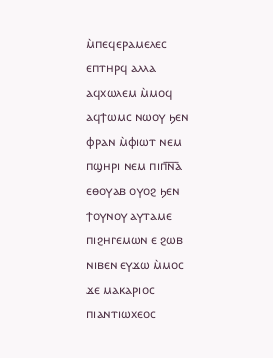ⲙ̀ⲡⲉϥⲉⲣⲁⲙⲉⲗⲉⲥ ⲉⲡⲧⲏⲣϥ ⲁⲗⲗⲁ ⲁϥⲭⲱⲗⲉⲙ ⲙ̀ⲙⲟϥ ⲁϥϯⲱⲙⲥ ⲛⲱⲟⲩ ϧⲉⲛ ⲫⲣⲁⲛ ⲙ̀ⲫⲓⲱⲧ ⲛⲉⲙ ⲡϣⲏⲣⲓ ⲛⲉⲙ ⲡⲓⲡ︤ⲛ︦ⲁ︥ ⲉⲑⲟⲩⲁⲃ ⲟⲩⲟϩ ϧⲉⲛ ϯⲟⲩⲛⲟⲩ ⲁⲩⲧⲁⲙⲉ ⲡⲓϩⲏⲅⲉⲙⲱⲛ ⲉ ϩⲱⲃ ⲛⲓⲃⲉⲛ ⲉⲩϫⲱ ⲙ̀ⲙⲟⲥ ϫⲉ ⲙⲁⲕⲁⲣⲓⲟⲥ ⲡⲓⲁⲛⲧⲓⲱⲭⲉⲟⲥ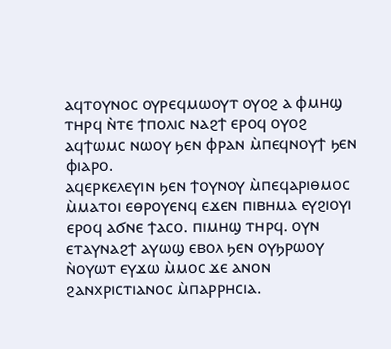ⲁϥⲧⲟⲩⲛⲟⲥ ⲟⲩⲣⲉϥⲙⲱⲟⲩⲧ ⲟⲩⲟϩ ⲁ ⲫⲙⲏϣ ⲧⲏⲣϥ ⲛ̀ⲧⲉ ϯⲡⲟⲗⲓⲥ ⲛⲁϩϯ ⲉⲣⲟϥ ⲟⲩⲟϩ ⲁϥϯⲱⲙⲥ ⲛⲱⲟⲩ ϧⲉⲛ ⲫⲣⲁⲛ ⲙ̀ⲡⲉϥⲛⲟⲩϯ ϧⲉⲛ ⲫⲓⲁⲣⲟ.
ⲁϥⲉⲣⲕⲉⲗⲉⲩⲓⲛ ϧⲉⲛ ϯⲟⲩⲛⲟⲩ ⲙ̀ⲡⲉϥⲁⲣⲓⲑⲙⲟⲥ ⲙ̀ⲙⲁⲧⲟⲓ ⲉⲑⲣⲟⲩⲉⲛϥ ⲉϫⲉⲛ ⲡⲓⲃⲏⲙⲁ ⲉⲩϩⲓⲟⲩⲓ ⲉⲣⲟϥ ⲁϭⲛⲉ ϯⲁⲥⲟ. ⲡⲓⲙⲏϣ ⲧⲏⲣϥ. ⲟⲩⲛ ⲉⲧⲁⲩⲛⲁϩϯ ⲁⲩⲱϣ ⲉⲃⲟⲗ ϧⲉⲛ ⲟⲩϧⲣⲱⲟⲩ ⲛ̀ⲟⲩⲱⲧ ⲉⲩϫⲱ ⲙ̀ⲙⲟⲥ ϫⲉ ⲁⲛⲟⲛ ϩⲁⲛⲭⲣⲓⲥⲧⲓⲁⲛⲟⲥ ⲙ̀ⲡⲁⲣⲣⲏⲥⲓⲁ.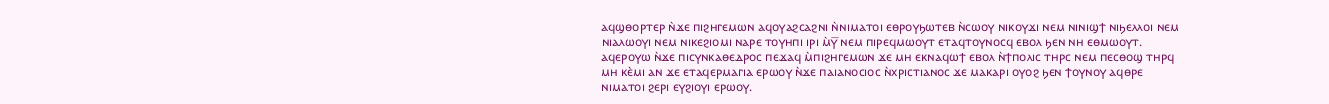ⲁϥϣⲑⲟⲣⲧⲉⲣ ⲛ̀ϫⲉ ⲡⲓϩⲏⲅⲉⲙⲱⲛ ⲁϥⲟⲩⲁϩⲥⲁϩⲛⲓ ⲛ̀ⲛⲓⲙⲁⲧⲟⲓ ⲉⲑⲣⲟⲩϧⲱⲧⲉⲃ ⲛ̀ⲥⲱⲟⲩ ⲛⲓⲕⲟⲩϫⲓ ⲛⲉⲙ ⲛⲓⲛⲓϣϯ ⲛⲓϧⲉⲗⲗⲟⲓ ⲛⲉⲙ ⲛⲓⲁⲗⲱⲟⲩⲓ ⲛⲉⲙ ⲛⲓⲕⲉϩⲓⲟⲙⲓ ⲛⲁⲣⲉ ⲧⲟⲩⲏⲡⲓ ⲓⲣⲓ ⲙ̀ⲩ̅ ⲛⲉⲙ ⲡⲓⲣⲉϥⲙⲱⲟⲩⲧ ⲉⲧⲁϥⲧⲟⲩⲛⲟⲥϥ ⲉⲃⲟⲗ ϧⲉⲛ ⲛⲏ ⲉⲑⲙⲱⲟⲩⲧ.
ⲁϥⲉⲣⲟⲩⲱ ⲛ̀ϫⲉ ⲡⲓⲥⲩⲛⲕⲁⲑⲉⲇⲣⲟⲥ ⲡⲉϫⲁϥ ⲙ̀ⲡⲓϩⲏⲅⲉⲙⲱⲛ ϫⲉ ⲙⲏ ⲉⲕⲛⲁϥⲱϯ ⲉⲃⲟⲗ ⲛ̀ϯⲡⲟⲗⲓⲥ ⲧⲏⲣⲥ ⲛⲉⲙ ⲡⲉⲥⲑⲟϣ ⲧⲏⲣϥ ⲙⲏ ⲕⲉ̀ⲙⲓ ⲁⲛ ϫⲉ ⲉⲧⲁϥⲉⲣⲙⲁⲅⲓⲁ ⲉⲣⲱⲟⲩ ⲛ̀ϫⲉ ⲡⲁⲓⲁⲛⲟⲥⲓⲟⲥ ⲛ̀ⲭⲣⲓⲥⲧⲓⲁⲛⲟⲥ ϫⲉ ⲙⲁⲕⲁⲣⲓ ⲟⲩⲟϩ ϧⲉⲛ ϯⲟⲩⲛⲟⲩ ⲁϥⲑⲣⲉ ⲛⲓⲙⲁⲧⲟⲓ ϩⲉⲣⲓ ⲉⲩϩⲓⲟⲩⲓ ⲉⲣⲱⲟⲩ.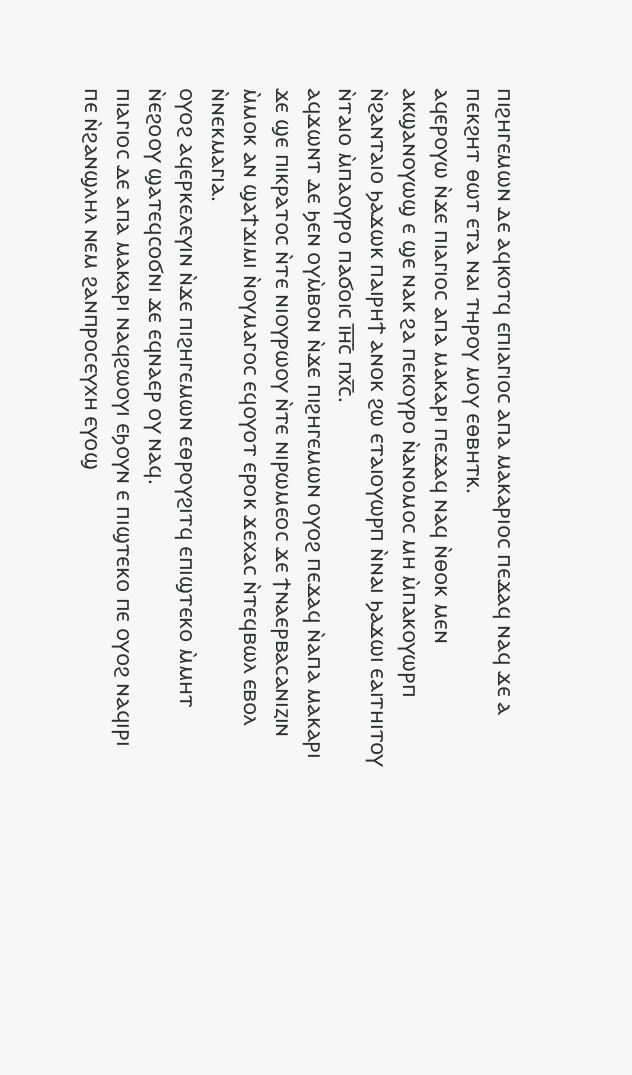ⲡⲓϩⲏⲅⲉⲙⲱⲛ ⲇⲉ ⲁϥⲕⲟⲧϥ ⲉⲡⲓⲁⲅⲓⲟⲥ ⲁⲡⲁ ⲙⲁⲕⲁⲣⲓⲟⲥ ⲡⲉϫⲁϥ ⲛⲁϥ ϫⲉ ⲁ ⲡⲉⲕϩⲏⲧ ⲑⲱⲧ ⲉⲧⲁ ⲛⲁⲓ ⲧⲏⲣⲟⲩ ⲙⲟⲩ ⲉⲑⲃⲏⲧⲕ.
ⲁϥⲉⲣⲟⲩⲱ ⲛ̀ϫⲉ ⲡⲓⲁⲅⲓⲟⲥ ⲁⲡⲁ ⲙⲁⲕⲁⲣⲓ ⲡⲉϫⲁϥ ⲛⲁϥ ⲛ̀ⲑⲟⲕ ⲙⲉⲛ ⲁⲕϣⲁⲛⲟⲩⲱϣ ⲉ ϣⲉ ⲛⲁⲕ ϩⲁ ⲡⲉⲕⲟⲩⲣⲟ ⲛ̀ⲁⲛⲟⲙⲟⲥ ⲙⲏ ⲙ̀ⲡⲁⲕⲟⲩⲱⲣⲡ ⲛ̀ϩⲁⲛⲧⲁⲓⲟ ϧⲁϫⲱⲕ ⲡⲁⲓⲣⲏϯ ⲁⲛⲟⲕ ϩⲱ ⲉⲧⲁⲓⲟⲩⲱⲣⲡ ⲛ̀ⲛⲁⲓ ϧⲁϫⲱⲓ ⲉⲁⲓⲧⲏⲓⲧⲟⲩ ⲛ̀ⲧⲁⲓⲟ ⲙ̀ⲡⲁⲟⲩⲣⲟ ⲡⲁϭⲟⲓⲥ ⲓ︤ⲏ︦ⲥ︥ ⲡⲭ︤ⲥ︥.
ⲁϥϫⲱⲛⲧ ⲇⲉ ϧⲉⲛ ⲟⲩⲙ̀ⲃⲟⲛ ⲛ̀ϫⲉ ⲡⲓϩⲏⲅⲉⲙⲱⲛ ⲟⲩⲟϩ ⲡⲉϫⲁϥ ⲛ̀ⲁⲡⲁ ⲙⲁⲕⲁⲣⲓ ϫⲉ ϣⲉ ⲡⲓⲕⲣⲁⲧⲟⲥ ⲛ̀ⲧⲉ ⲛⲓⲟⲩⲣⲱⲟⲩ ⲛ̀ⲧⲉ ⲛⲓⲣⲱⲙⲉⲟⲥ ϫⲉ ϯⲛⲁⲉⲣⲃⲁⲥⲁⲛⲓⲍⲓⲛ ⲙ̀ⲙⲟⲕ ⲁⲛ ϣⲁϯϫⲓⲙⲓ ⲛ̀ⲟⲩⲙⲁⲅⲟⲥ ⲉϥⲟⲩⲟⲧ ⲉⲣⲟⲕ ϫⲉⲭⲁⲥ ⲛ̀ⲧⲉϥⲃⲱⲗ ⲉⲃⲟⲗ ⲛ̀ⲛⲉⲕⲙⲁⲅⲓⲁ.
ⲟⲩⲟϩ ⲁϥⲉⲣⲕⲉⲗⲉⲩⲓⲛ ⲛ̀ϫⲉ ⲡⲓϩⲏⲅⲉⲙⲱⲛ ⲉⲑⲣⲟⲩϩⲓⲧϥ ⲉⲡⲓϣⲧⲉⲕⲟ ⲙ̀ⲙⲏⲧ ⲛ̀ⲉϩⲟⲟⲩ ϣⲁⲧⲉϥⲥⲟϭⲛⲓ ϫⲉ ⲉϥⲛⲁⲉⲣ ⲟⲩ ⲛⲁϥ.
ⲡⲓⲁⲅⲓⲟⲥ ⲇⲉ ⲁⲡⲁ ⲙⲁⲕⲁⲣⲓ ⲛⲁϥϩⲱⲟⲩⲓ ⲉϧⲟⲩⲛ ⲉ ⲡⲓϣⲧⲉⲕⲟ ⲡⲉ ⲟⲩⲟϩ ⲛⲁϥⲓⲣⲓ ⲡⲉ ⲛ̀ϩⲁⲛϣⲗⲏⲗ ⲛⲉⲙ ϩⲁⲛⲡⲣⲟⲥⲉⲩⲭⲏ ⲉⲩⲟϣ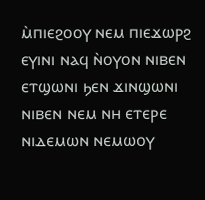ⲙ̀ⲡⲓⲉϩⲟⲟⲩ ⲛⲉⲙ ⲡⲓⲉϫⲱⲣϩ ⲉⲩⲓⲛⲓ ⲛⲁϥ ⲛ̀ⲟⲩⲟⲛ ⲛⲓⲃⲉⲛ ⲉⲧϣⲱⲛⲓ ϧⲉⲛ ϫⲓⲛϣⲱⲛⲓ ⲛⲓⲃⲉⲛ ⲛⲉⲙ ⲛⲏ ⲉⲧⲉⲣⲉ ⲛⲓⲇⲉⲙⲱⲛ ⲛⲉⲙⲱⲟⲩ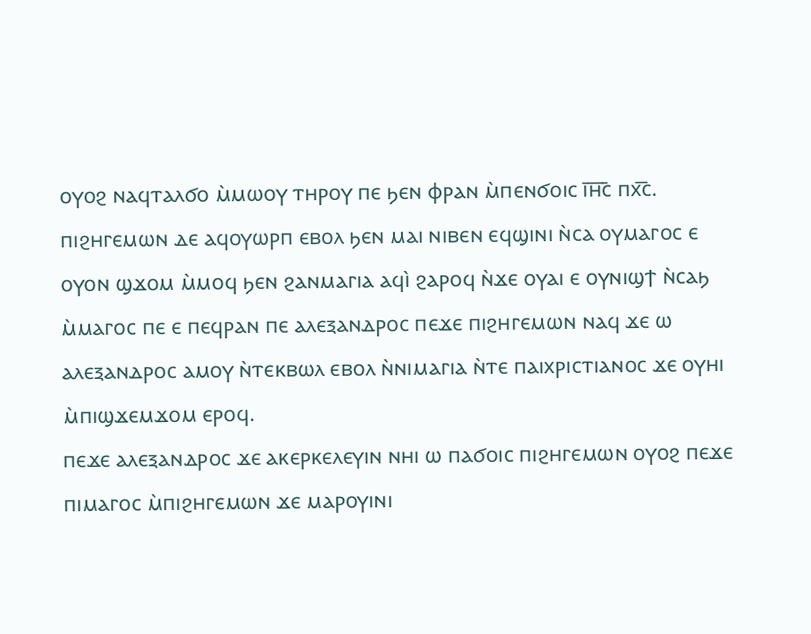ⲟⲩⲟϩ ⲛⲁϥⲧⲁⲗϭⲟ ⲙ̀ⲙⲱⲟⲩ ⲧⲏⲣⲟⲩ ⲡⲉ ϧⲉⲛ ⲫⲣⲁⲛ ⲙ̀ⲡⲉⲛϭⲟⲓⲥ ⲓ︤ⲏ︦ⲥ︥ ⲡⲭ︤ⲥ︥.
ⲡⲓϩⲏⲅⲉⲙⲱⲛ ⲇⲉ ⲁϥⲟⲩⲱⲣⲡ ⲉⲃⲟⲗ ϧⲉⲛ ⲙⲁⲓ ⲛⲓⲃⲉⲛ ⲉϥϣⲓⲛⲓ ⲛ̀ⲥⲁ ⲟⲩⲙⲁⲅⲟⲥ ⲉ ⲟⲩⲟⲛ ϣϫⲟⲙ ⲙ̀ⲙⲟϥ ϧⲉⲛ ϩⲁⲛⲙⲁⲅⲓⲁ ⲁϥⲓ̀ ϩⲁⲣⲟϥ ⲛ̀ϫⲉ ⲟⲩⲁⲓ ⲉ ⲟⲩⲛⲓϣϯ ⲛ̀ⲥⲁϧ ⲙ̀ⲙⲁⲅⲟⲥ ⲡⲉ ⲉ ⲡⲉϥⲣⲁⲛ ⲡⲉ ⲁⲗⲉⲝⲁⲛⲇⲣⲟⲥ ⲡⲉϫⲉ ⲡⲓϩⲏⲅⲉⲙⲱⲛ ⲛⲁϥ ϫⲉ ⲱ ⲁⲗⲉⲝⲁⲛⲇⲣⲟⲥ ⲁⲙⲟⲩ ⲛ̀ⲧⲉⲕⲃⲱⲗ ⲉⲃⲟⲗ ⲛ̀ⲛⲓⲙⲁⲅⲓⲁ ⲛ̀ⲧⲉ ⲡⲁⲓⲭⲣⲓⲥⲧⲓⲁⲛⲟⲥ ϫⲉ ⲟⲩⲏⲓ ⲙ̀ⲡⲓϣϫⲉⲙϫⲟⲙ ⲉⲣⲟϥ.
ⲡⲉϫⲉ ⲁⲗⲉⲝⲁⲛⲇⲣⲟⲥ ϫⲉ ⲁⲕⲉⲣⲕⲉⲗⲉⲩⲓⲛ ⲛⲏⲓ ⲱ ⲡⲁϭⲟⲓⲥ ⲡⲓϩⲏⲅⲉⲙⲱⲛ ⲟⲩⲟϩ ⲡⲉϫⲉ ⲡⲓⲙⲁⲅⲟⲥ ⲙ̀ⲡⲓϩⲏⲅⲉⲙⲱⲛ ϫⲉ ⲙⲁⲣⲟⲩⲓⲛⲓ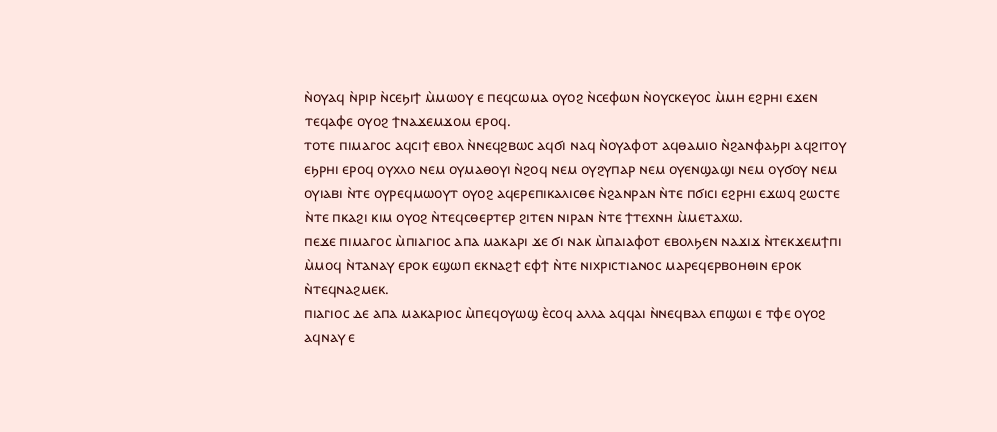ⲛ̀ⲟⲩⲁϥ ⲛ̀ⲣⲓⲣ ⲛ̀ⲥⲉϧⲓϯ ⲙ̀ⲙⲱⲟⲩ ⲉ ⲡⲉϥⲥⲱⲙⲁ ⲟⲩⲟϩ ⲛ̀ⲥⲉⲫⲱⲛ ⲛ̀ⲟⲩⲥⲕⲉⲩⲟⲥ ⲙ̀ⲙⲏ ⲉϩⲣⲏⲓ ⲉϫⲉⲛ ⲧⲉϥⲁⲫⲉ ⲟⲩⲟϩ ϯⲛⲁϫⲉⲙϫⲟⲙ ⲉⲣⲟϥ.
ⲧⲟⲧⲉ ⲡⲓⲙⲁⲅⲟⲥ ⲁϥⲥⲓϯ ⲉⲃⲟⲗ ⲛ̀ⲛⲉϥϩⲃⲱⲥ ⲁϥϭⲓ ⲛⲁϥ ⲛ̀ⲟⲩⲁⲫⲟⲧ ⲁϥⲑⲁⲙⲓⲟ ⲛ̀ϩⲁⲛⲫⲁϧⲣⲓ ⲁϥϩⲓⲧⲟⲩ ⲉϧⲣⲏⲓ ⲉⲣⲟϥ ⲟⲩⲭⲗⲟ ⲛⲉⲙ ⲟⲩⲙⲁⲑⲟⲩⲓ ⲛ̀ϩⲟϥ ⲛⲉⲙ ⲟⲩϩⲩⲡⲁⲣ ⲛⲉⲙ ⲟⲩⲉⲛϣⲁϣⲓ ⲛⲉⲙ ⲟⲩϭⲟⲩ ⲛⲉⲙ ⲟⲩⲓⲁⲃⲓ ⲛ̀ⲧⲉ ⲟⲩⲣⲉϥⲙⲱⲟⲩⲧ ⲟⲩⲟϩ ⲁϥⲉⲣⲉⲡⲓⲕⲁⲗⲓⲥⲑⲉ ⲛ̀ϩⲁⲛⲣⲁⲛ ⲛ̀ⲧⲉ ⲡϭⲓⲥⲓ ⲉϩⲣⲏⲓ ⲉϫⲱϥ ϩⲱⲥⲧⲉ ⲛ̀ⲧⲉ ⲡⲕⲁϩⲓ ⲕⲓⲙ ⲟⲩⲟϩ ⲛ̀ⲧⲉϥⲥⲑⲉⲣⲧⲉⲣ ϩⲓⲧⲉⲛ ⲛⲓⲣⲁⲛ ⲛ̀ⲧⲉ ϯⲧⲉⲭⲛⲏ ⲙ̀ⲙⲉⲧⲁⲭⲱ.
ⲡⲉϫⲉ ⲡⲓⲙⲁⲅⲟⲥ ⲙ̀ⲡⲓⲁⲅⲓⲟⲥ ⲁⲡⲁ ⲙⲁⲕⲁⲣⲓ ϫⲉ ϭⲓ ⲛⲁⲕ ⲙ̀ⲡⲁⲓⲁⲫⲟⲧ ⲉⲃⲟⲗϧⲉⲛ ⲛⲁϫⲓϫ ⲛ̀ⲧⲉⲕϫⲉⲙϯⲡⲓ ⲙ̀ⲙⲟϥ ⲛ̀ⲧⲁⲛⲁⲩ ⲉⲣⲟⲕ ⲉϣⲱⲡ ⲉⲕⲛⲁϩϯ ⲉⲫϯ ⲛ̀ⲧⲉ ⲛⲓⲭⲣⲓⲥⲧⲓⲁⲛⲟⲥ ⲙⲁⲣⲉϥⲉⲣⲃⲟⲏⲑⲓⲛ ⲉⲣⲟⲕ ⲛ̀ⲧⲉϥⲛⲁϩⲙⲉⲕ.
ⲡⲓⲁⲅⲓⲟⲥ ⲇⲉ ⲁⲡⲁ ⲙⲁⲕⲁⲣⲓⲟⲥ ⲙ̀ⲡⲉϥⲟⲩⲱϣ ⲉ̀ⲥⲟϥ ⲁⲗⲗⲁ ⲁϥϥⲁⲓ ⲛ̀ⲛⲉϥⲃⲁⲗ ⲉⲡϣⲱⲓ ⲉ ⲧⲫⲉ ⲟⲩⲟϩ ⲁϥⲛⲁⲩ ⲉ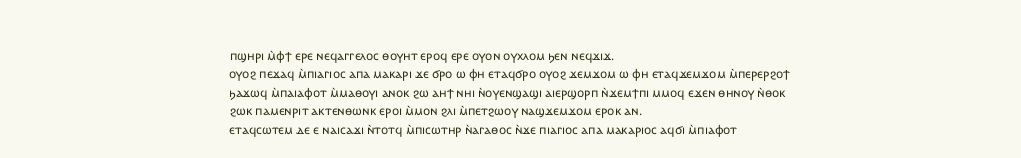ⲡϣⲏⲣⲓ ⲙ̀ⲫϯ ⲉⲣⲉ ⲛⲉϥⲁⲅⲅⲉⲗⲟⲥ ⲑⲟⲩⲏⲧ ⲉⲣⲟϥ ⲉⲣⲉ ⲟⲩⲟⲛ ⲟⲩⲭⲗⲟⲙ ϧⲉⲛ ⲛⲉϥϫⲓϫ.
ⲟⲩⲟϩ ⲡⲉϫⲁϥ ⲙ̀ⲡⲓⲁⲅⲓⲟⲥ ⲁⲡⲁ ⲙⲁⲕⲁⲣⲓ ϫⲉ ϭⲣⲟ ⲱ ⲫⲏ ⲉⲧⲁϥϭⲣⲟ ⲟⲩⲟϩ ϫⲉⲙϫⲟⲙ ⲱ ⲫⲏ ⲉⲧⲁϥϫⲉⲙϫⲟⲙ ⲙ̀ⲡⲉⲣⲉⲣϩⲟϯ ϧⲁϫⲱϥ ⲙ̀ⲡⲁⲓⲁⲫⲟⲧ ⲙ̀ⲙⲁⲑⲟⲩⲓ ⲁⲛⲟⲕ ϩⲱ ⲁⲏϯ ⲛⲏⲓ ⲛ̀ⲟⲩⲉⲛϣⲁϣⲓ ⲁⲓⲉⲣϣⲟⲣⲡ ⲛ̀ϫⲉⲙϯⲡⲓ ⲙⲙⲟϥ ⲉϫⲉⲛ ⲑⲏⲛⲟⲩ ⲛ̀ⲑⲟⲕ ϩⲱⲕ ⲡⲁⲙⲉⲛⲣⲓⲧ ⲁⲕⲧⲉⲛⲑⲱⲛⲕ ⲉⲣⲟⲓ ⲙ̀ⲙⲟⲛ ϩⲗⲓ ⲙ̀ⲡⲉⲧϩⲱⲟⲩ ⲛⲁϣϫⲉⲙϫⲟⲙ ⲉⲣⲟⲕ ⲁⲛ.
ⲉⲧⲁϥⲥⲱⲧⲉⲙ ⲇⲉ ⲉ ⲛⲁⲓⲥⲁϫⲓ ⲛ̀ⲧⲟⲧϥ ⲙ̀ⲡⲓⲥⲱⲧⲏⲣ ⲛ̀ⲁⲅⲁⲑⲟⲥ ⲛ̀ϫⲉ ⲡⲓⲁⲅⲓⲟⲥ ⲁⲡⲁ ⲙⲁⲕⲁⲣⲓⲟⲥ ⲁϥϭⲓ ⲙ̀ⲡⲓⲁⲫⲟⲧ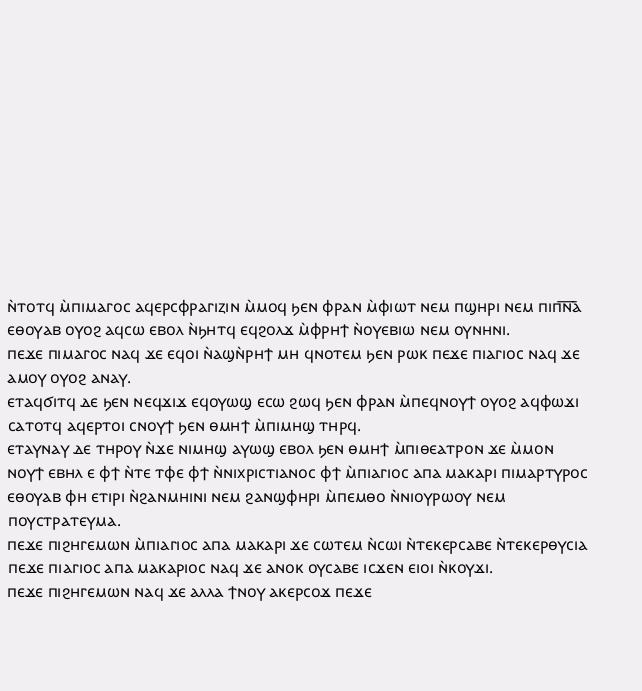ⲛ̀ⲧⲟⲧϥ ⲙ̀ⲡⲓⲙⲁⲅⲟⲥ ⲁϥⲉⲣⲥⲫⲣⲁⲅⲓⲍⲓⲛ ⲙ̀ⲙⲟϥ ϧⲉⲛ ⲫⲣⲁⲛ ⲙ̀ⲫⲓⲱⲧ ⲛⲉⲙ ⲡϣⲏⲣⲓ ⲛⲉⲙ ⲡⲓⲡ︤ⲛ︦ⲁ︥ ⲉⲑⲟⲩⲁⲃ ⲟⲩⲟϩ ⲁϥⲥⲱ ⲉⲃⲟⲗ ⲛ̀ϧⲏⲧϥ ⲉϥϩⲟⲗϫ ⲙ̀ⲫⲣⲏϯ ⲛ̀ⲟⲩⲉⲃⲓⲱ ⲛⲉⲙ ⲟⲩⲛⲏⲛⲓ.
ⲡⲉϫⲉ ⲡⲓⲙⲁⲅⲟⲥ ⲛⲁϥ ϫⲉ ⲉϥⲟⲓ ⲛ̀ⲁϣⲛ̀ⲣⲏϯ ⲙⲏ ϥⲛⲟⲧⲉⲙ ϧⲉⲛ ⲣⲱⲕ ⲡⲉϫⲉ ⲡⲓⲁⲅⲓⲟⲥ ⲛⲁϥ ϫⲉ ⲁⲙⲟⲩ ⲟⲩⲟϩ ⲁⲛⲁⲩ.
ⲉⲧⲁϥϭⲓⲧϥ ⲇⲉ ϧⲉⲛ ⲛⲉϥϫⲓϫ ⲉϥⲟⲩⲱϣ ⲉⲥⲱ ϩⲱϥ ϧⲉⲛ ⲫⲣⲁⲛ ⲙ̀ⲡⲉϥⲛⲟⲩϯ ⲟⲩⲟϩ ⲁϥⲫⲱϫⲓ ⲥⲁⲧⲟⲧϥ ⲁϥⲉⲣⲧⲟⲓ ⲥⲛⲟⲩϯ ϧⲉⲛ ⲑⲙⲏϯ ⲙ̀ⲡⲓⲙⲏϣ ⲧⲏⲣϥ.
ⲉⲧⲁⲩⲛⲁⲩ ⲇⲉ ⲧⲏⲣⲟⲩ ⲛ̀ϫⲉ ⲛⲓⲙⲏϣ ⲁⲩⲱϣ ⲉⲃⲟⲗ ϧⲉⲛ ⲑⲙⲏϯ ⲙ̀ⲡⲓⲑⲉⲁⲧⲣⲟⲛ ϫⲉ ⲙ̀ⲙⲟⲛ ⲛⲟⲩϯ ⲉⲃⲏⲗ ⲉ ⲫϯ ⲛ̀ⲧⲉ ⲧⲫⲉ ⲫϯ ⲛ̀ⲛⲓⲭⲣⲓⲥⲧⲓⲁⲛⲟⲥ ⲫϯ ⲙ̀ⲡⲓⲁⲅⲓⲟⲥ ⲁⲡⲁ ⲙⲁⲕⲁⲣⲓ ⲡⲓⲙⲁⲣⲧⲩⲣⲟⲥ ⲉⲑⲟⲩⲁⲃ ⲫⲏ ⲉⲧⲓⲣⲓ ⲛ̀ϩⲁⲛⲙⲏⲓⲛⲓ ⲛⲉⲙ ϩⲁⲛϣⲫⲏⲣⲓ ⲙ̀ⲡⲉⲙⲑⲟ ⲛ̀ⲛⲓⲟⲩⲣⲱⲟⲩ ⲛⲉⲙ ⲡⲟⲩⲥⲧⲣⲁⲧⲉⲩⲙⲁ.
ⲡⲉϫⲉ ⲡⲓϩⲏⲅⲉⲙⲱⲛ ⲙ̀ⲡⲓⲁⲅⲓⲟⲥ ⲁⲡⲁ ⲙⲁⲕⲁⲣⲓ ϫⲉ ⲥⲱⲧⲉⲙ ⲛ̀ⲥⲱⲓ ⲛ̀ⲧⲉⲕⲉⲣⲥⲁⲃⲉ ⲛ̀ⲧⲉⲕⲉⲣⲑⲩⲥⲓⲁ ⲡⲉϫⲉ ⲡⲓⲁⲅⲓⲟⲥ ⲁⲡⲁ ⲙⲁⲕⲁⲣⲓⲟⲥ ⲛⲁϥ ϫⲉ ⲁⲛⲟⲕ ⲟⲩⲥⲁⲃⲉ ⲓⲥϫⲉⲛ ⲉⲓⲟⲓ ⲛ̀ⲕⲟⲩϫⲓ.
ⲡⲉϫⲉ ⲡⲓϩⲏⲅⲉⲙⲱⲛ ⲛⲁϥ ϫⲉ ⲁⲗⲗⲁ ϯⲛⲟⲩ ⲁⲕⲉⲣⲥⲟϫ ⲡⲉϫⲉ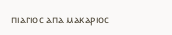ⲡⲓⲁⲅⲓⲟⲥ ⲁⲡⲁ ⲙⲁⲕⲁⲣⲓⲟⲥ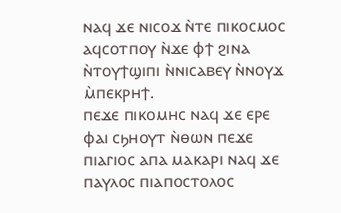ⲛⲁϥ ϫⲉ ⲛⲓⲥⲟϫ ⲛ̀ⲧⲉ ⲡⲓⲕⲟⲥⲙⲟⲥ ⲁϥⲥⲟⲧⲡⲟⲩ ⲛ̀ϫⲉ ⲫϯ ϩⲓⲛⲁ ⲛ̀ⲧⲟⲩϯϣⲓⲡⲓ ⲛ̀ⲛⲓⲥⲁⲃⲉⲩ ⲛ̀ⲛⲟⲩϫ ⲙ̀ⲡⲉⲕⲣⲏϯ.
ⲡⲉϫⲉ ⲡⲓⲕⲟⲙⲏⲥ ⲛⲁϥ ϫⲉ ⲉⲣⲉ ⲫⲁⲓ ⲥϧⲏⲟⲩⲧ ⲛ̀ⲑⲱⲛ ⲡⲉϫⲉ ⲡⲓⲁⲅⲓⲟⲥ ⲁⲡⲁ ⲙⲁⲕⲁⲣⲓ ⲛⲁϥ ϫⲉ ⲡⲁⲩⲗⲟⲥ ⲡⲓⲁⲡⲟⲥⲧⲟⲗⲟⲥ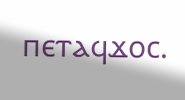ⲡⲉⲧⲁϥϫⲟⲥ.